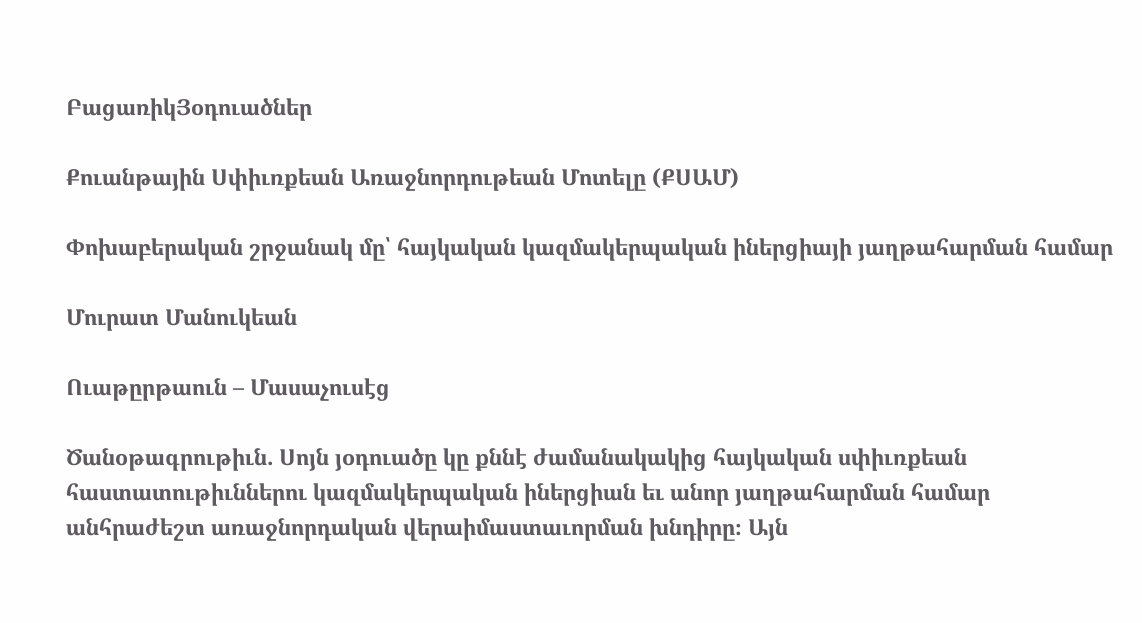ԲացառիկՅօդուածներ

Քուանթային Սփիւռքեան Առաջնորդութեան Մոտելը (ՔՍԱՄ)

Փոխաբերական շրջանակ մը՝ հայկական կազմակերպական իներցիայի յաղթահարման համար

Մուրատ Մանուկեան

Ուաթըրթաուն – Մասաչուսէց

Ծանօթագրութիւն. Սոյն յօդուածը կը քննէ ժամանակակից հայկական սփիւռքեան հաստատութիւններու կազմակերպական իներցիան եւ անոր յաղթահարման համար անհրաժեշտ առաջնորդական վերաիմաստաւորման խնդիրը։ Այն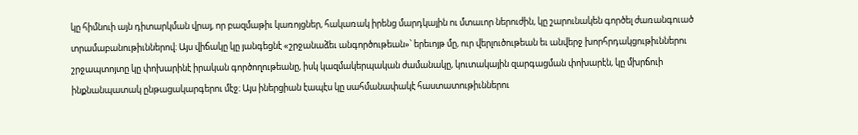կը հիմնուի այն դիտարկման վրայ, որ բազմաթիւ կառոյցներ, հակառակ իրենց մարդկային ու մտաւոր ներուժին, կը շարունակեն գործել ժառանգուած տրամաբանութիւններով։ Այս վիճակը կը յանգեցնէ «շրջանաձեւ անգործութեան»՝ երեւոյթ մը, ուր վերլուծութեան եւ անվերջ խորհրդակցութիւններու շրջապտոյտը կը փոխարինէ իրական գործողութեանը, իսկ կազմակերպական ժամանակը, կուտակային զարգացման փոխարէն, կը մխրճուի ինքնանպատակ ընթացակարգերու մէջ։ Այս իներցիան էապէս կը սահմանափակէ հաստատութիւններու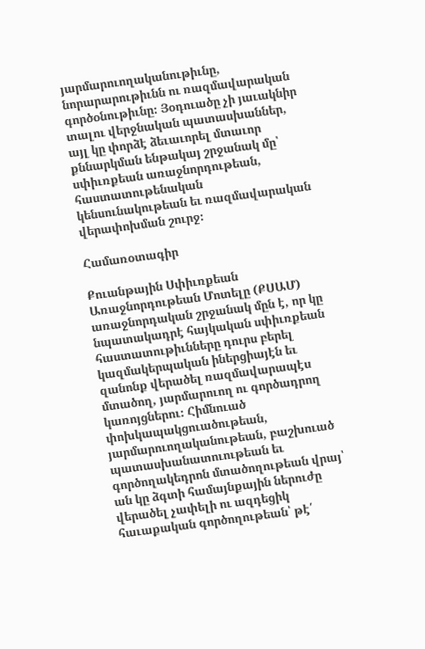յարմարուողականութիւնը, նորարարութիւնն ու ռազմավարական գործօնութիւնը։ Յօդուածը չի յաւակնիր տալու վերջնական պատասխաններ, այլ կը փորձէ ձեւաւորել մտաւոր քննարկման ենթակայ շրջանակ մը՝ սփիւռքեան առաջնորդութեան, հաստատութենական կենսունակութեան եւ ռազմավարական վերափոխման շուրջ։

Համառօտագիր

Քուանթային Սփիւռքեան Առաջնորդութեան Մոտելը (ՔՍԱՄ) առաջնորդական շրջանակ մըն է, որ կը նպատակադրէ հայկական սփիւռքեան հաստատութիւնները դուրս բերել կազմակերպական իներցիայէն եւ զանոնք վերածել ռազմավարապէս մտածող, յարմարուող ու գործադրող կառոյցներու։ Հիմնուած փոխկապակցուածութեան, յարմարուողականութեան, բաշխուած պատասխանատուութեան եւ գործողակեդրոն մտածողութեան վրայ՝ ան կը ձգտի համայնքային ներուժը վերածել չափելի ու ազդեցիկ հաւաքական գործողութեան՝ թէ՛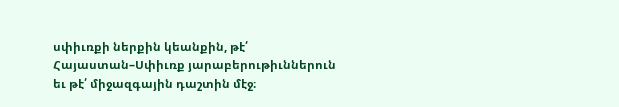սփիւռքի ներքին կեանքին, թէ՛ Հայաստան–Սփիւռք յարաբերութիւններուն եւ թէ՛ միջազգային դաշտին մէջ։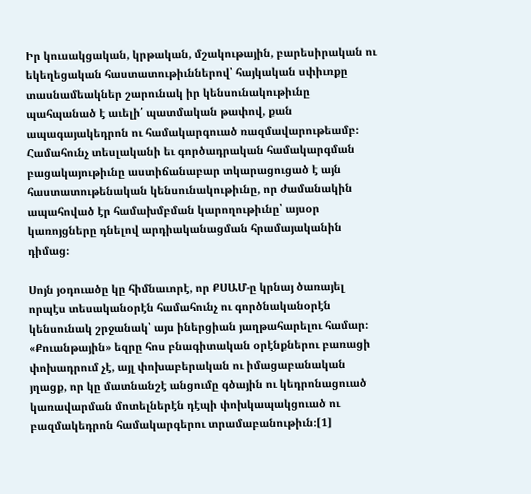Իր կուսակցական, կրթական, մշակութային, բարեսիրական ու եկեղեցական հաստատութիւններով՝ հայկական սփիւռքը տասնամեակներ շարունակ իր կենսունակութիւնը պահպանած է աւելի՛ պատմական թափով, քան ապագայակեդրոն ու համակարգուած ռազմավարութեամբ։ Համահունչ տեսլականի եւ գործադրական համակարգման բացակայութիւնը աստիճանաբար տկարացուցած է այն հաստատութենական կենսունակութիւնը, որ ժամանակին ապահոված էր համախմբման կարողութիւնը՝ այսօր կառոյցները դնելով արդիականացման հրամայականին դիմաց։

Սոյն յօդուածը կը հիմնաւորէ, որ ՔՍԱՄ-ը կրնայ ծառայել որպէս տեսականօրէն համահունչ ու գործնականօրէն կենսունակ շրջանակ՝ այս իներցիան յաղթահարելու համար։ «Քուանթային» եզրը հոս բնագիտական օրէնքներու բառացի փոխադրում չէ, այլ փոխաբերական ու իմացաբանական յղացք, որ կը մատնանշէ անցումը գծային ու կեդրոնացուած կառավարման մոտելներէն դէպի փոխկապակցուած ու բազմակեդրոն համակարգերու տրամաբանութիւն։[1]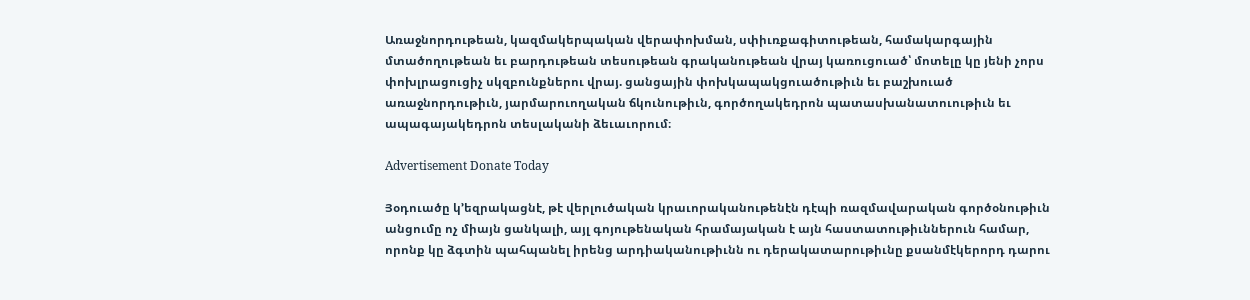Առաջնորդութեան, կազմակերպական վերափոխման, սփիւռքագիտութեան, համակարգային մտածողութեան եւ բարդութեան տեսութեան գրականութեան վրայ կառուցուած՝ մոտելը կը յենի չորս փոխլրացուցիչ սկզբունքներու վրայ. ցանցային փոխկապակցուածութիւն եւ բաշխուած առաջնորդութիւն, յարմարուողական ճկունութիւն, գործողակեդրոն պատասխանատուութիւն եւ ապագայակեդրոն տեսլականի ձեւաւորում։

Advertisement Donate Today

Յօդուածը կ՚եզրակացնէ, թէ վերլուծական կրաւորականութենէն դէպի ռազմավարական գործօնութիւն անցումը ոչ միայն ցանկալի, այլ գոյութենական հրամայական է այն հաստատութիւններուն համար, որոնք կը ձգտին պահպանել իրենց արդիականութիւնն ու դերակատարութիւնը քսանմէկերորդ դարու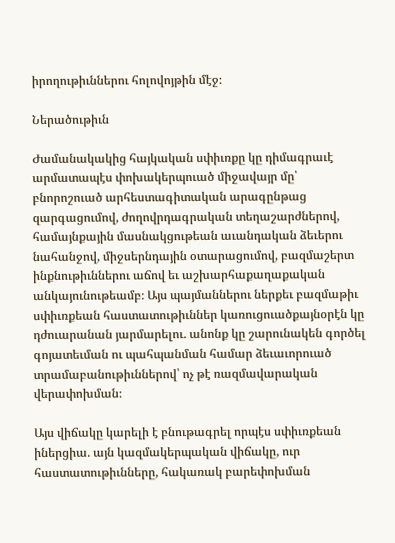իրողութիւններու հոլովոյթին մէջ։

Ներածութիւն

Ժամանակակից հայկական սփիւռքը կը դիմագրաւէ արմատապէս փոխակերպուած միջավայր մը՝ բնորոշուած արհեստագիտական արագընթաց զարգացումով, ժողովրդագրական տեղաշարժներով, համայնքային մասնակցութեան աւանդական ձեւերու նահանջով, միջսերնդային օտարացումով, բազմաշերտ ինքնութիւններու աճով եւ աշխարհաքաղաքական անկայունութեամբ։ Այս պայմաններու ներքեւ բազմաթիւ սփիւռքեան հաստատութիւններ կառուցուածքայնօրէն կը դժուարանան յարմարելու. անոնք կը շարունակեն գործել գոյատեւման ու պահպանման համար ձեւաւորուած տրամաբանութիւններով՝ ոչ թէ ռազմավարական վերափոխման։

Այս վիճակը կարելի է բնութագրել որպէս սփիւռքեան իներցիա. այն կազմակերպական վիճակը, ուր հաստատութիւնները, հակառակ բարեփոխման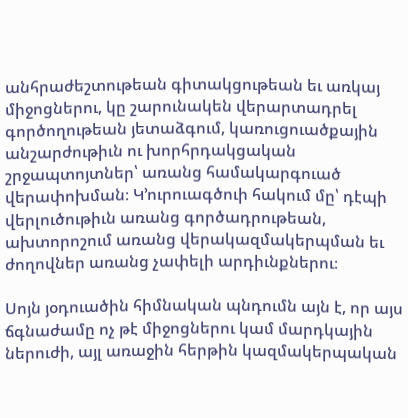անհրաժեշտութեան գիտակցութեան եւ առկայ միջոցներու, կը շարունակեն վերարտադրել գործողութեան յետաձգում, կառուցուածքային անշարժութիւն ու խորհրդակցական շրջապտոյտներ՝ առանց համակարգուած վերափոխման։ Կ՚ուրուագծուի հակում մը՝ դէպի վերլուծութիւն առանց գործադրութեան, ախտորոշում առանց վերակազմակերպման եւ ժողովներ առանց չափելի արդիւնքներու։

Սոյն յօդուածին հիմնական պնդումն այն է, որ այս ճգնաժամը ոչ թէ միջոցներու կամ մարդկային ներուժի, այլ առաջին հերթին կազմակերպական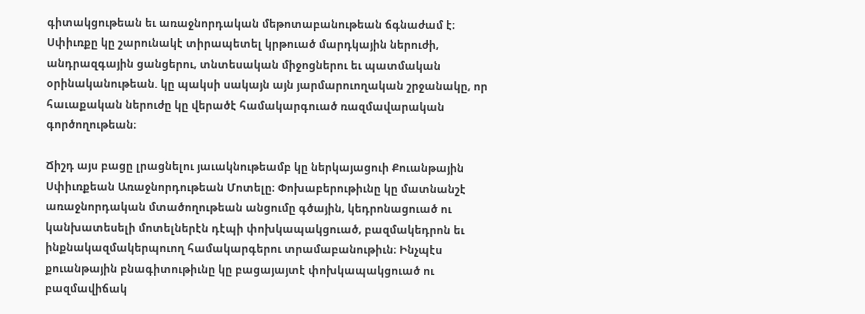գիտակցութեան եւ առաջնորդական մեթոտաբանութեան ճգնաժամ է։ Սփիւռքը կը շարունակէ տիրապետել կրթուած մարդկային ներուժի, անդրազգային ցանցերու, տնտեսական միջոցներու եւ պատմական օրինականութեան. կը պակսի սակայն այն յարմարուողական շրջանակը, որ հաւաքական ներուժը կը վերածէ համակարգուած ռազմավարական գործողութեան։

Ճիշդ այս բացը լրացնելու յաւակնութեամբ կը ներկայացուի Քուանթային Սփիւռքեան Առաջնորդութեան Մոտելը։ Փոխաբերութիւնը կը մատնանշէ առաջնորդական մտածողութեան անցումը գծային, կեդրոնացուած ու կանխատեսելի մոտելներէն դէպի փոխկապակցուած, բազմակեդրոն եւ ինքնակազմակերպուող համակարգերու տրամաբանութիւն։ Ինչպէս քուանթային բնագիտութիւնը կը բացայայտէ փոխկապակցուած ու բազմավիճակ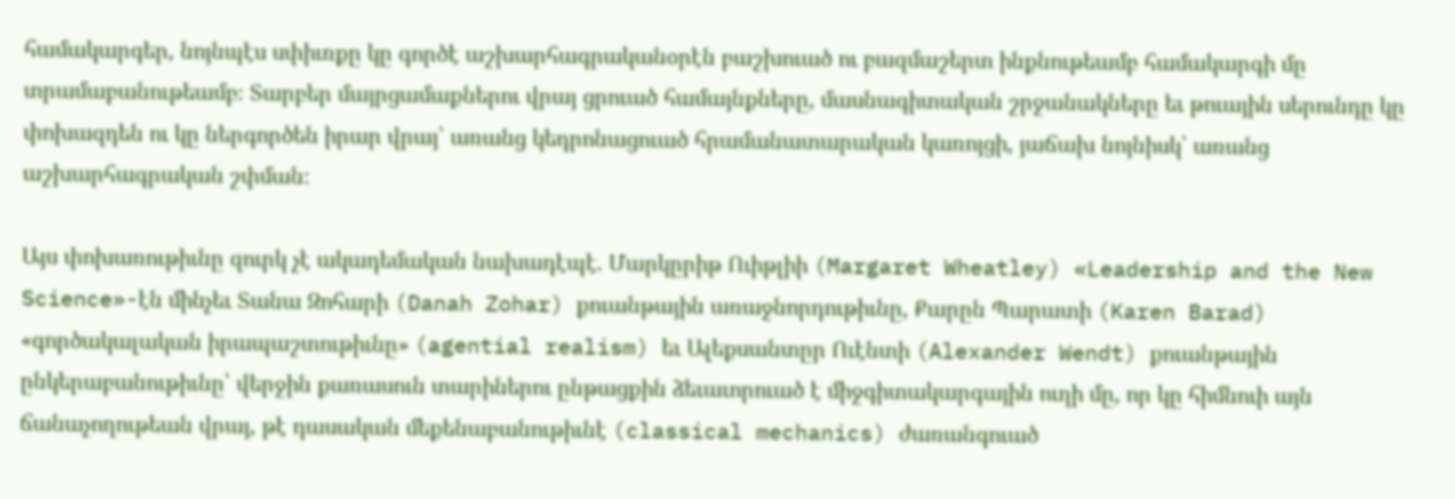համակարգեր, նոյնպէս սփիւռքը կը գործէ աշխարհագրականօրէն բաշխուած ու բազմաշերտ ինքնութեամբ համակարգի մը տրամաբանութեամբ։ Տարբեր մայրցամաքներու վրայ ցրուած համայնքները, մասնագիտական շրջանակները եւ թուային սերունդը կը փոխազդեն ու կը ներգործեն իրար վրայ՝ առանց կեդրոնացուած հրամանատարական կառոյցի, յաճախ նոյնիսկ՝ առանց աշխարհագրական շփման։

Այս փոխառութիւնը զուրկ չէ ակադեմական նախադէպէ. Մարկըրիթ Ուիթլիի (Margaret Wheatley) «Leadership and the New Science»-էն մինչեւ Տանա Զոհարի (Danah Zohar) քուանթային առաջնորդութիւնը, Քարըն Պարատի (Karen Barad) «գործակալական իրապաշտութիւնը» (agential realism) եւ Ալեքսանտըր Ուէնտի (Alexander Wendt) քուանթային ընկերաբանութիւնը՝ վերջին քառասուն տարիներու ընթացքին ձեւաւորուած է միջգիտակարգային ուղի մը, որ կը հիմնուի այն ճանաչողութեան վրայ, թէ դասական մեքենաբանութիւնէ (classical mechanics) ժառանգուած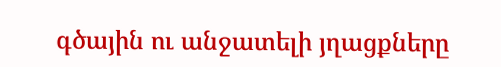գծային ու անջատելի յղացքները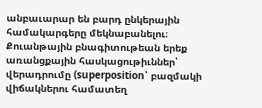անբաւարար են բարդ ընկերային համակարգերը մեկնաբանելու։ Քուանթային բնագիտութեան երեք առանցքային հասկացութիւններ՝ վերադրումը (superposition՝ բազմակի վիճակներու համատեղ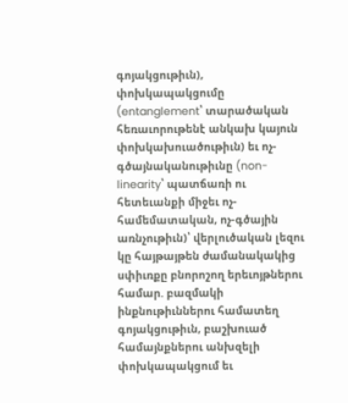գոյակցութիւն), փոխկապակցումը (entanglement՝ տարածական հեռաւորութենէ անկախ կայուն փոխկախուածութիւն) եւ ոչ-գծայնականութիւնը (non-linearity՝ պատճառի ու հետեւանքի միջեւ ոչ-համեմատական, ոչ-գծային առնչութիւն)՝ վերլուծական լեզու կը հայթայթեն ժամանակակից սփիւռքը բնորոշող երեւոյթներու համար. բազմակի ինքնութիւններու համատեղ գոյակցութիւն, բաշխուած համայնքներու անխզելի փոխկապակցում եւ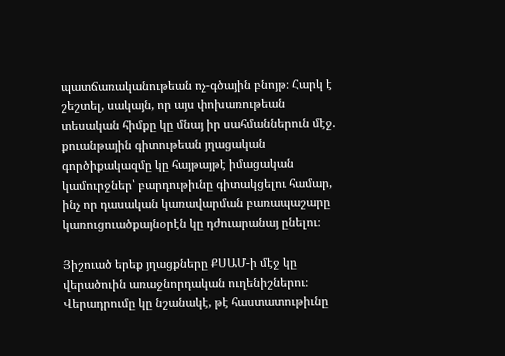պատճառականութեան ոչ-գծային բնոյթ։ Հարկ է շեշտել, սակայն, որ այս փոխառութեան տեսական հիմքը կը մնայ իր սահմաններուն մէջ. քուանթային գիտութեան յղացական գործիքակազմը կը հայթայթէ իմացական կամուրջներ՝ բարդութիւնը գիտակցելու համար, ինչ որ դասական կառավարման բառապաշարը կառուցուածքայնօրէն կը դժուարանայ ընելու։

Յիշուած երեք յղացքները ՔՍԱՄ-ի մէջ կը վերածուին առաջնորդական ուղենիշներու։ Վերադրումը կը նշանակէ, թէ հաստատութիւնը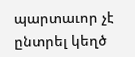պարտաւոր չէ ընտրել կեղծ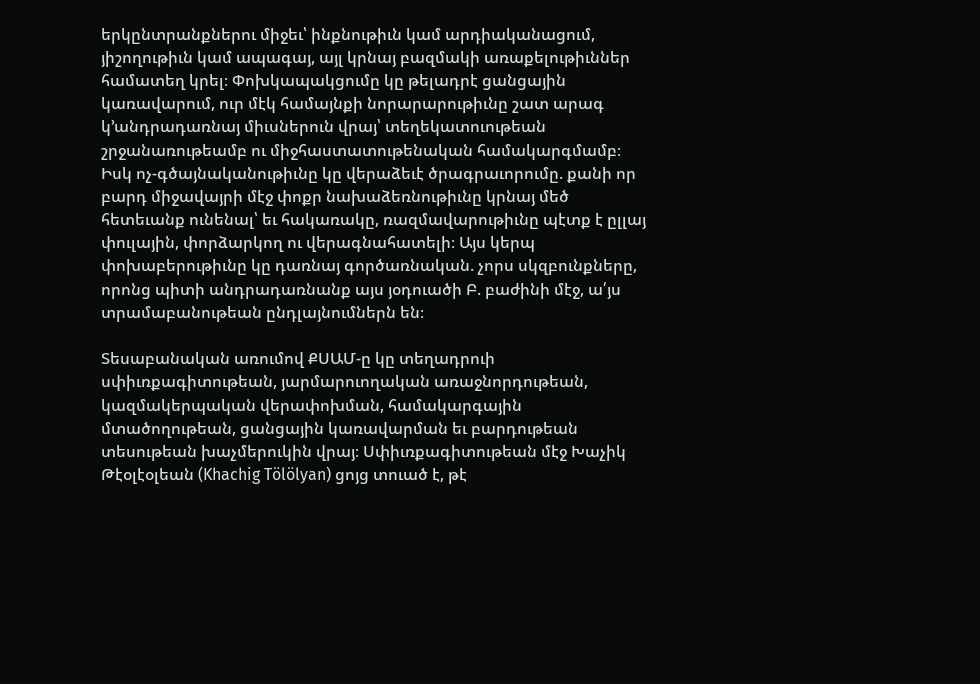երկընտրանքներու միջեւ՝ ինքնութիւն կամ արդիականացում, յիշողութիւն կամ ապագայ, այլ կրնայ բազմակի առաքելութիւններ համատեղ կրել։ Փոխկապակցումը կը թելադրէ ցանցային կառավարում, ուր մէկ համայնքի նորարարութիւնը շատ արագ կ՚անդրադառնայ միւսներուն վրայ՝ տեղեկատուութեան շրջանառութեամբ ու միջհաստատութենական համակարգմամբ։ Իսկ ոչ-գծայնականութիւնը կը վերաձեւէ ծրագրաւորումը. քանի որ բարդ միջավայրի մէջ փոքր նախաձեռնութիւնը կրնայ մեծ հետեւանք ունենալ՝ եւ հակառակը, ռազմավարութիւնը պէտք է ըլլայ փուլային, փորձարկող ու վերագնահատելի։ Այս կերպ փոխաբերութիւնը կը դառնայ գործառնական. չորս սկզբունքները, որոնց պիտի անդրադառնանք այս յօդուածի Բ. բաժինի մէջ, ա՛յս տրամաբանութեան ընդլայնումներն են։

Տեսաբանական առումով ՔՍԱՄ-ը կը տեղադրուի սփիւռքագիտութեան, յարմարուողական առաջնորդութեան, կազմակերպական վերափոխման, համակարգային մտածողութեան, ցանցային կառավարման եւ բարդութեան տեսութեան խաչմերուկին վրայ։ Սփիւռքագիտութեան մէջ Խաչիկ Թէօլէօլեան (Khachig Tölölyan) ցոյց տուած է, թէ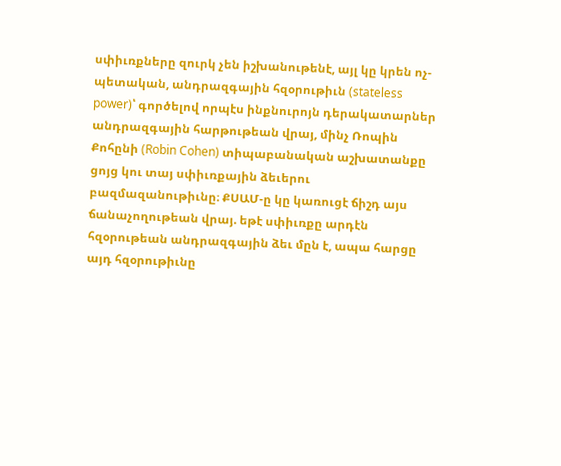սփիւռքները զուրկ չեն իշխանութենէ, այլ կը կրեն ոչ-պետական, անդրազգային հզօրութիւն (stateless power)՝ գործելով որպէս ինքնուրոյն դերակատարներ անդրազգային հարթութեան վրայ, մինչ Ռոպին Քոհընի (Robin Cohen) տիպաբանական աշխատանքը ցոյց կու տայ սփիւռքային ձեւերու բազմազանութիւնը։ ՔՍԱՄ-ը կը կառուցէ ճիշդ այս ճանաչողութեան վրայ. եթէ սփիւռքը արդէն հզօրութեան անդրազգային ձեւ մըն է, ապա հարցը այդ հզօրութիւնը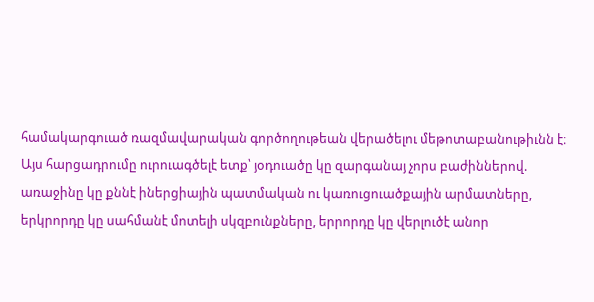համակարգուած ռազմավարական գործողութեան վերածելու մեթոտաբանութիւնն է։ Այս հարցադրումը ուրուագծելէ ետք՝ յօդուածը կը զարգանայ չորս բաժիններով. առաջինը կը քննէ իներցիային պատմական ու կառուցուածքային արմատները, երկրորդը կը սահմանէ մոտելի սկզբունքները, երրորդը կը վերլուծէ անոր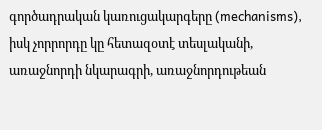գործադրական կառուցակարգերը (mechanisms), իսկ չորրորդը կը հետազօտէ տեսլականի, առաջնորդի նկարագրի, առաջնորդութեան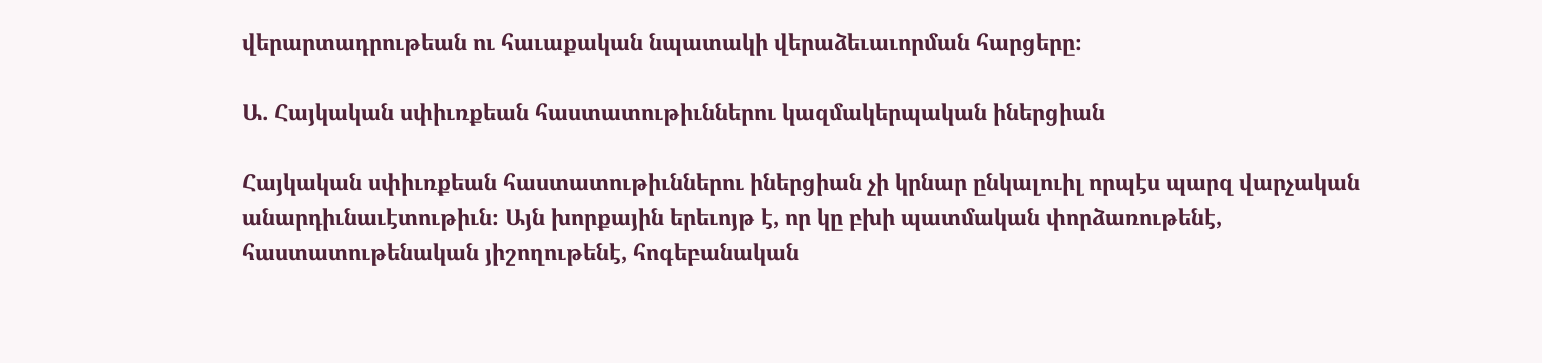վերարտադրութեան ու հաւաքական նպատակի վերաձեւաւորման հարցերը։

Ա. Հայկական սփիւռքեան հաստատութիւններու կազմակերպական իներցիան

Հայկական սփիւռքեան հաստատութիւններու իներցիան չի կրնար ընկալուիլ որպէս պարզ վարչական անարդիւնաւէտութիւն։ Այն խորքային երեւոյթ է, որ կը բխի պատմական փորձառութենէ, հաստատութենական յիշողութենէ, հոգեբանական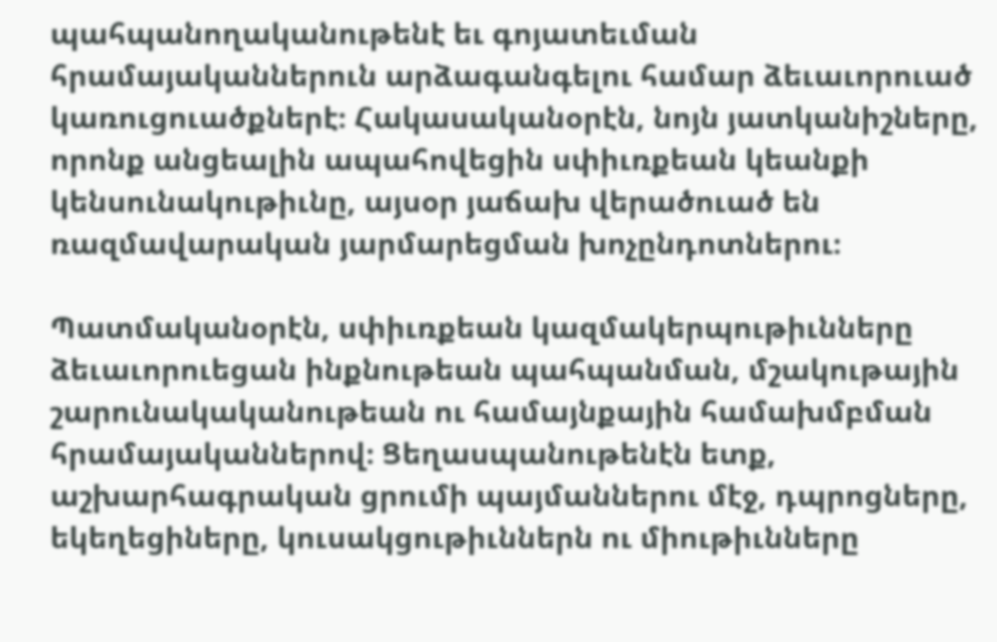պահպանողականութենէ եւ գոյատեւման հրամայականներուն արձագանգելու համար ձեւաւորուած կառուցուածքներէ։ Հակասականօրէն, նոյն յատկանիշները, որոնք անցեալին ապահովեցին սփիւռքեան կեանքի կենսունակութիւնը, այսօր յաճախ վերածուած են ռազմավարական յարմարեցման խոչընդոտներու։

Պատմականօրէն, սփիւռքեան կազմակերպութիւնները ձեւաւորուեցան ինքնութեան պահպանման, մշակութային շարունակականութեան ու համայնքային համախմբման հրամայականներով։ Ցեղասպանութենէն ետք, աշխարհագրական ցրումի պայմաններու մէջ, դպրոցները, եկեղեցիները, կուսակցութիւններն ու միութիւնները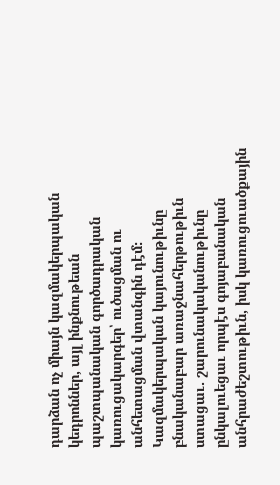դարձան ոչ միայն կազմակերպական կեդրոններ, այլ ինքնութեան պաշտպանական գործադրական կառուցակարգեր՝ ուծացման ու անհետացման վտանգին դէմ։ Կազմակերպական կայունութիւնը բնականաբար առաջնահերթութիւն ստացաւ. շարունակականութիւնը ընկալուեցաւ որպէս գոյաբանական անհրաժեշտութիւն, իսկ կառուցուածքային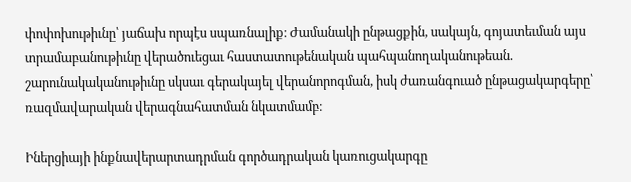փոփոխութիւնը՝ յաճախ որպէս սպառնալիք։ Ժամանակի ընթացքին, սակայն, գոյատեւման այս տրամաբանութիւնը վերածուեցաւ հաստատութենական պահպանողականութեան. շարունակականութիւնը սկսաւ գերակայել վերանորոգման, իսկ ժառանգուած ընթացակարգերը՝ ռազմավարական վերագնահատման նկատմամբ։

Իներցիայի ինքնավերարտադրման գործադրական կառուցակարգը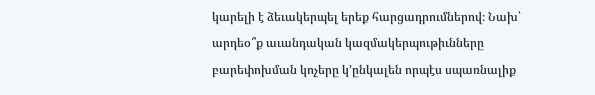կարելի է ձեւակերպել երեք հարցադրումներով։ Նախ՝ արդեօ՞ք աւանդական կազմակերպութիւնները բարեփոխման կոչերը կ՚ընկալեն որպէս սպառնալիք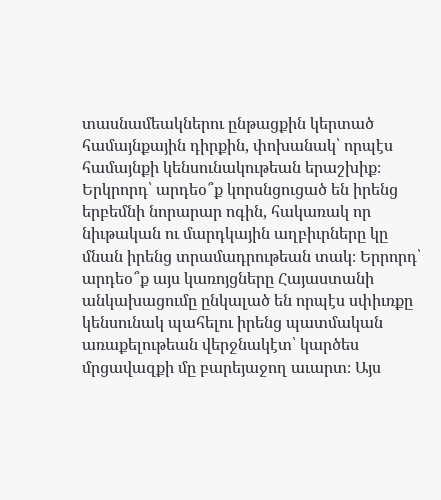տասնամեակներու ընթացքին կերտած համայնքային դիրքին, փոխանակ՝ որպէս համայնքի կենսունակութեան երաշխիք։ Երկրորդ՝ արդեօ՞ք կորսնցուցած են իրենց երբեմնի նորարար ոգին, հակառակ որ նիւթական ու մարդկային աղբիւրները կը մնան իրենց տրամադրութեան տակ։ Երրորդ՝ արդեօ՞ք այս կառոյցները Հայաստանի անկախացումը ընկալած են որպէս սփիւռքը կենսունակ պահելու իրենց պատմական առաքելութեան վերջնակէտ՝ կարծես մրցավազքի մը բարեյաջող աւարտ։ Այս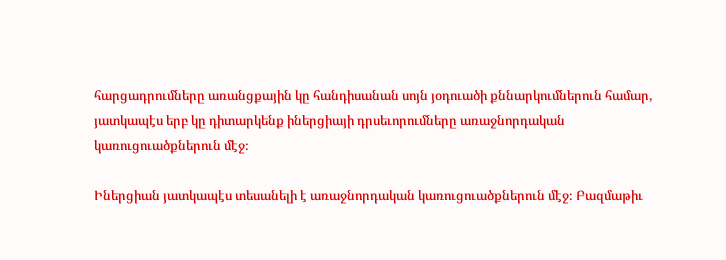հարցադրումները առանցքային կը հանդիսանան սոյն յօդուածի քննարկումներուն համար, յատկապէս երբ կը դիտարկենք իներցիայի դրսեւորումները առաջնորդական կառուցուածքներուն մէջ։

Իներցիան յատկապէս տեսանելի է առաջնորդական կառուցուածքներուն մէջ։ Բազմաթիւ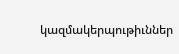կազմակերպութիւններ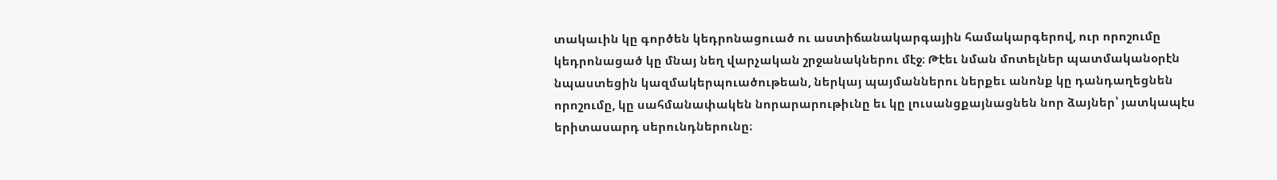տակաւին կը գործեն կեդրոնացուած ու աստիճանակարգային համակարգերով, ուր որոշումը կեդրոնացած կը մնայ նեղ վարչական շրջանակներու մէջ։ Թէեւ նման մոտելներ պատմականօրէն նպաստեցին կազմակերպուածութեան, ներկայ պայմաններու ներքեւ անոնք կը դանդաղեցնեն որոշումը, կը սահմանափակեն նորարարութիւնը եւ կը լուսանցքայնացնեն նոր ձայներ՝ յատկապէս երիտասարդ սերունդներունը։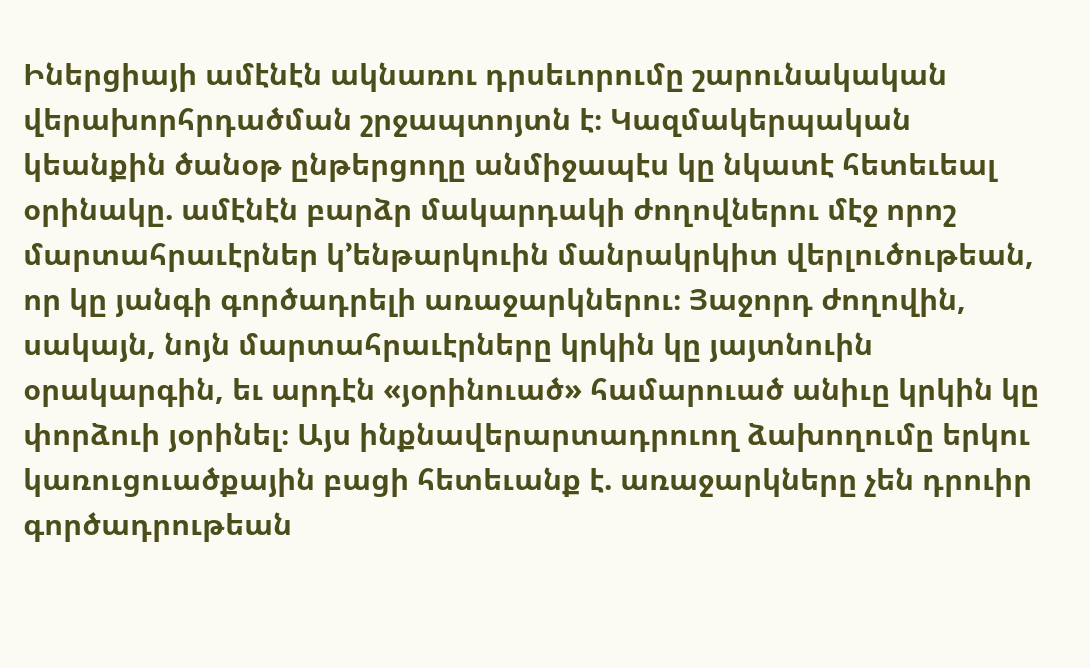Իներցիայի ամէնէն ակնառու դրսեւորումը շարունակական վերախորհրդածման շրջապտոյտն է։ Կազմակերպական կեանքին ծանօթ ընթերցողը անմիջապէս կը նկատէ հետեւեալ օրինակը. ամէնէն բարձր մակարդակի ժողովներու մէջ որոշ մարտահրաւէրներ կ՚ենթարկուին մանրակրկիտ վերլուծութեան, որ կը յանգի գործադրելի առաջարկներու։ Յաջորդ ժողովին, սակայն, նոյն մարտահրաւէրները կրկին կը յայտնուին օրակարգին, եւ արդէն «յօրինուած» համարուած անիւը կրկին կը փորձուի յօրինել։ Այս ինքնավերարտադրուող ձախողումը երկու կառուցուածքային բացի հետեւանք է. առաջարկները չեն դրուիր գործադրութեան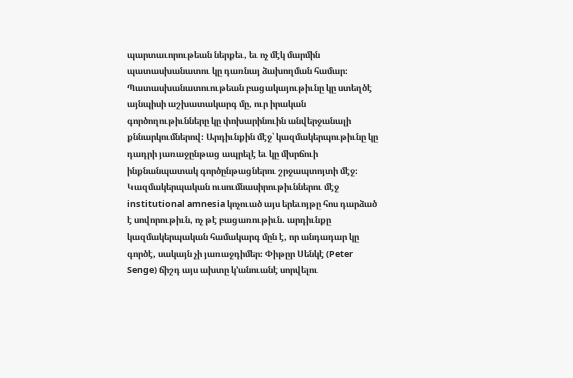պարտաւորութեան ներքեւ, եւ ոչ մէկ մարմին պատասխանատու կը դառնայ ձախողման համար։ Պատասխանատուութեան բացակայութիւնը կը ստեղծէ այնպիսի աշխատակարգ մը, ուր իրական գործողութիւնները կը փոխարինուին անվերջանալի քննարկումներով։ Արդիւնքին մէջ՝ կազմակերպութիւնը կը դադրի յառաջընթաց ապրելէ եւ կը մխրճուի ինքնանպատակ գործընթացներու շրջապտոյտի մէջ։ Կազմակերպական ուսումնասիրութիւններու մէջ institutional amnesia կոչուած այս երեւոյթը հոս դարձած է սովորութիւն, ոչ թէ բացառութիւն. արդիւնքը կազմակերպական համակարգ մըն է, որ անդադար կը գործէ, սակայն չի յառաջդիմեր։ Փիթըր Սենկէ (Peter Senge) ճիշդ այս ախտը կ՚անուանէ սորվելու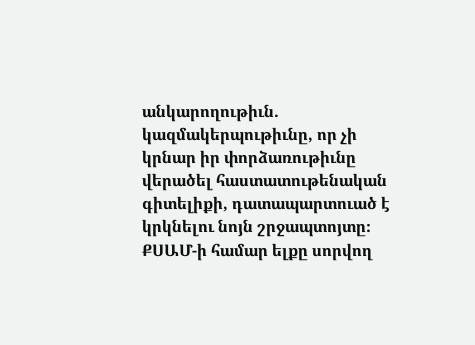անկարողութիւն. կազմակերպութիւնը, որ չի կրնար իր փորձառութիւնը վերածել հաստատութենական գիտելիքի, դատապարտուած է կրկնելու նոյն շրջապտոյտը։ ՔՍԱՄ-ի համար ելքը սորվող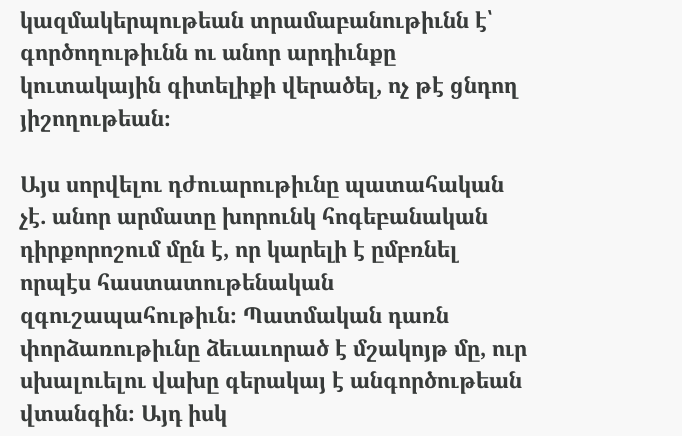կազմակերպութեան տրամաբանութիւնն է՝ գործողութիւնն ու անոր արդիւնքը կուտակային գիտելիքի վերածել, ոչ թէ ցնդող յիշողութեան։

Այս սորվելու դժուարութիւնը պատահական չէ. անոր արմատը խորունկ հոգեբանական դիրքորոշում մըն է, որ կարելի է ըմբռնել որպէս հաստատութենական զգուշապահութիւն։ Պատմական դառն փորձառութիւնը ձեւաւորած է մշակոյթ մը, ուր սխալուելու վախը գերակայ է անգործութեան վտանգին։ Այդ իսկ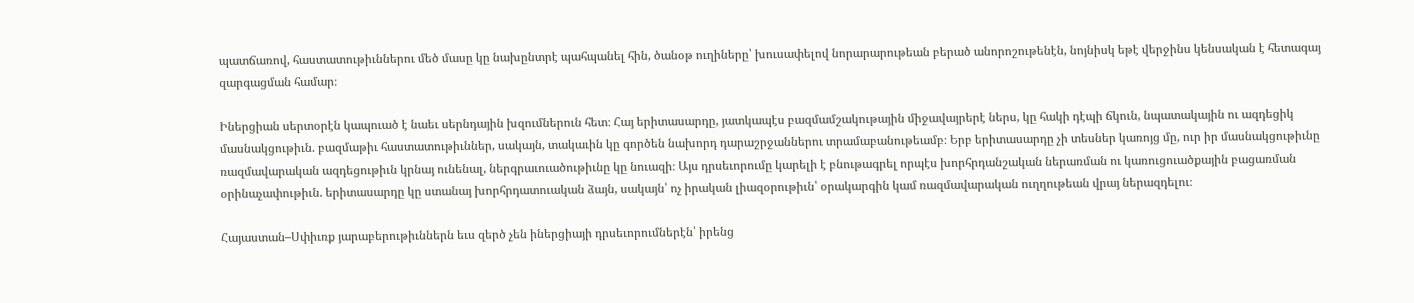պատճառով, հաստատութիւններու մեծ մասը կը նախընտրէ պահպանել հին, ծանօթ ուղիները՝ խուսափելով նորարարութեան բերած անորոշութենէն, նոյնիսկ եթէ վերջինս կենսական է հետագայ զարգացման համար։

Իներցիան սերտօրէն կապուած է նաեւ սերնդային խզումներուն հետ։ Հայ երիտասարդը, յատկապէս բազմամշակութային միջավայրերէ ներս, կը հակի դէպի ճկուն, նպատակային ու ազդեցիկ մասնակցութիւն. բազմաթիւ հաստատութիւններ, սակայն, տակաւին կը գործեն նախորդ դարաշրջաններու տրամաբանութեամբ։ Երբ երիտասարդը չի տեսներ կառոյց մը, ուր իր մասնակցութիւնը ռազմավարական ազդեցութիւն կրնայ ունենալ, ներգրաւուածութիւնը կը նուազի։ Այս դրսեւորումը կարելի է բնութագրել որպէս խորհրդանշական ներառման ու կառուցուածքային բացառման օրինաչափութիւն. երիտասարդը կը ստանայ խորհրդատուական ձայն, սակայն՝ ոչ իրական լիազօրութիւն՝ օրակարգին կամ ռազմավարական ուղղութեան վրայ ներազդելու։

Հայաստան–Սփիւռք յարաբերութիւններն եւս զերծ չեն իներցիայի դրսեւորումներէն՝ իրենց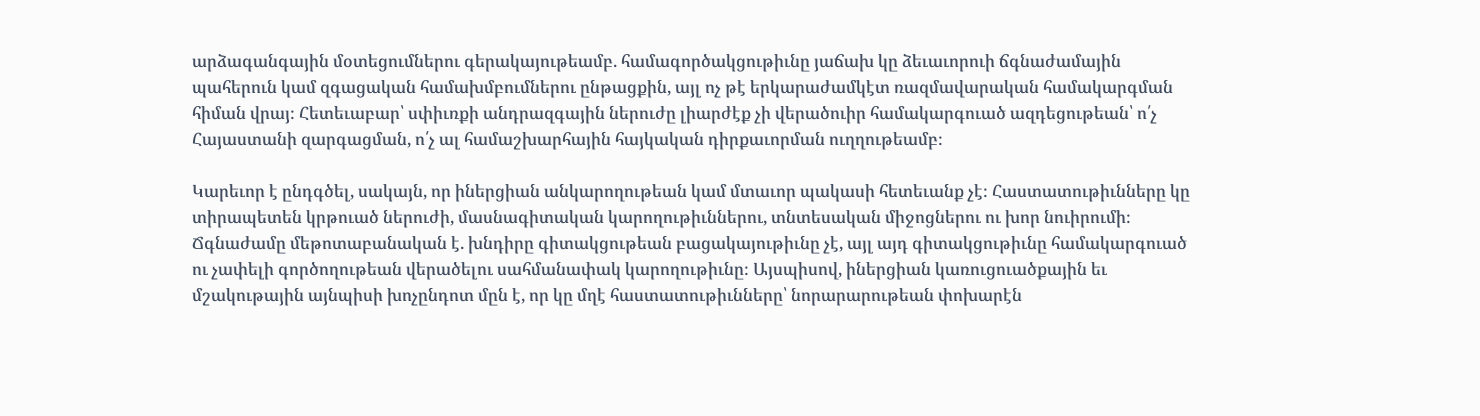արձագանգային մօտեցումներու գերակայութեամբ. համագործակցութիւնը յաճախ կը ձեւաւորուի ճգնաժամային պահերուն կամ զգացական համախմբումներու ընթացքին, այլ ոչ թէ երկարաժամկէտ ռազմավարական համակարգման հիման վրայ։ Հետեւաբար՝ սփիւռքի անդրազգային ներուժը լիարժէք չի վերածուիր համակարգուած ազդեցութեան՝ ո՛չ Հայաստանի զարգացման, ո՛չ ալ համաշխարհային հայկական դիրքաւորման ուղղութեամբ։

Կարեւոր է ընդգծել, սակայն, որ իներցիան անկարողութեան կամ մտաւոր պակասի հետեւանք չէ։ Հաստատութիւնները կը տիրապետեն կրթուած ներուժի, մասնագիտական կարողութիւններու, տնտեսական միջոցներու ու խոր նուիրումի։ Ճգնաժամը մեթոտաբանական է. խնդիրը գիտակցութեան բացակայութիւնը չէ, այլ այդ գիտակցութիւնը համակարգուած ու չափելի գործողութեան վերածելու սահմանափակ կարողութիւնը։ Այսպիսով, իներցիան կառուցուածքային եւ մշակութային այնպիսի խոչընդոտ մըն է, որ կը մղէ հաստատութիւնները՝ նորարարութեան փոխարէն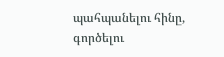պահպանելու հինը, գործելու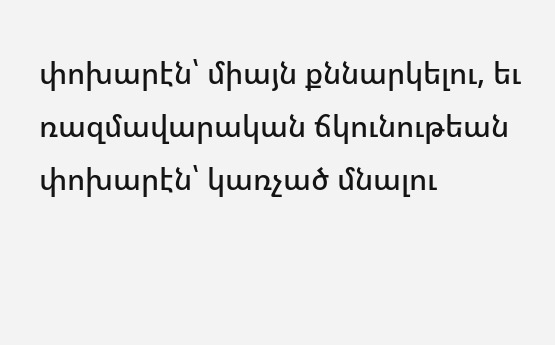փոխարէն՝ միայն քննարկելու, եւ ռազմավարական ճկունութեան փոխարէն՝ կառչած մնալու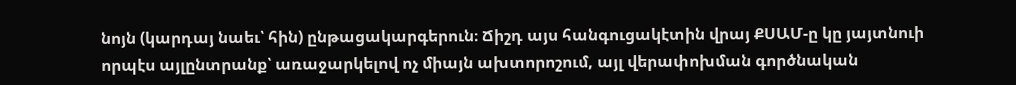նոյն (կարդայ նաեւ՝ հին) ընթացակարգերուն։ Ճիշդ այս հանգուցակէտին վրայ ՔՍԱՄ-ը կը յայտնուի որպէս այլընտրանք՝ առաջարկելով ոչ միայն ախտորոշում, այլ վերափոխման գործնական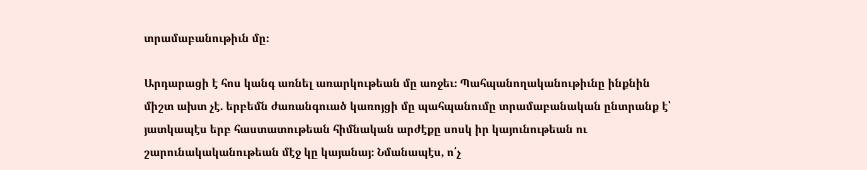տրամաբանութիւն մը։

Արդարացի է հոս կանգ առնել առարկութեան մը առջեւ։ Պահպանողականութիւնը ինքնին միշտ ախտ չէ. երբեմն ժառանգուած կառոյցի մը պահպանումը տրամաբանական ընտրանք է՝ յատկապէս երբ հաստատութեան հիմնական արժէքը սոսկ իր կայունութեան ու շարունակականութեան մէջ կը կայանայ։ Նմանապէս, ո՛չ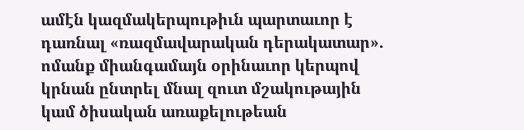ամէն կազմակերպութիւն պարտաւոր է դառնալ «ռազմավարական դերակատար». ոմանք միանգամայն օրինաւոր կերպով կրնան ընտրել մնալ զուտ մշակութային կամ ծիսական առաքելութեան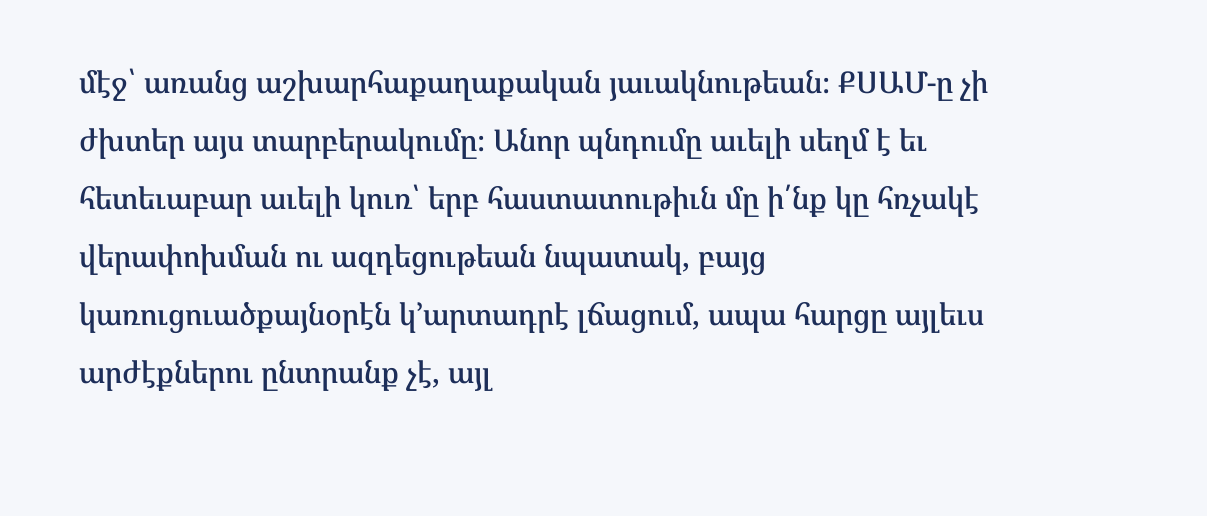մէջ՝ առանց աշխարհաքաղաքական յաւակնութեան։ ՔՍԱՄ-ը չի ժխտեր այս տարբերակումը։ Անոր պնդումը աւելի սեղմ է եւ հետեւաբար աւելի կուռ՝ երբ հաստատութիւն մը ի՛նք կը հռչակէ վերափոխման ու ազդեցութեան նպատակ, բայց կառուցուածքայնօրէն կ՚արտադրէ լճացում, ապա հարցը այլեւս արժէքներու ընտրանք չէ, այլ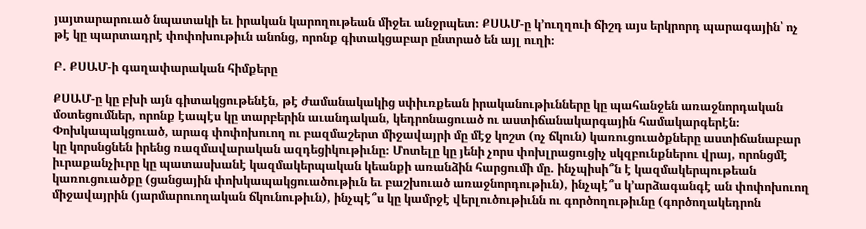յայտարարուած նպատակի եւ իրական կարողութեան միջեւ անջրպետ։ ՔՍԱՄ-ը կ՚ուղղուի ճիշդ այս երկրորդ պարագային՝ ոչ թէ կը պարտադրէ փոփոխութիւն անոնց, որոնք գիտակցաբար ընտրած են այլ ուղի։

Բ. ՔՍԱՄ-ի գաղափարական հիմքերը

ՔՍԱՄ-ը կը բխի այն գիտակցութենէն, թէ ժամանակակից սփիւռքեան իրականութիւնները կը պահանջեն առաջնորդական մօտեցումներ, որոնք էապէս կը տարբերին աւանդական, կեդրոնացուած ու աստիճանակարգային համակարգերէն։ Փոխկապակցուած, արագ փոփոխուող ու բազմաշերտ միջավայրի մը մէջ կոշտ (ոչ ճկուն) կառուցուածքները աստիճանաբար կը կորսնցնեն իրենց ռազմավարական ազդեցիկութիւնը։ Մոտելը կը յենի չորս փոխլրացուցիչ սկզբունքներու վրայ, որոնցմէ իւրաքանչիւրը կը պատասխանէ կազմակերպական կեանքի առանձին հարցումի մը. ինչպիսի՞ն է կազմակերպութեան կառուցուածքը (ցանցային փոխկապակցուածութիւն եւ բաշխուած առաջնորդութիւն), ինչպէ՞ս կ՚արձագանգէ ան փոփոխուող միջավայրին (յարմարուողական ճկունութիւն), ինչպէ՞ս կը կամրջէ վերլուծութիւնն ու գործողութիւնը (գործողակեդրոն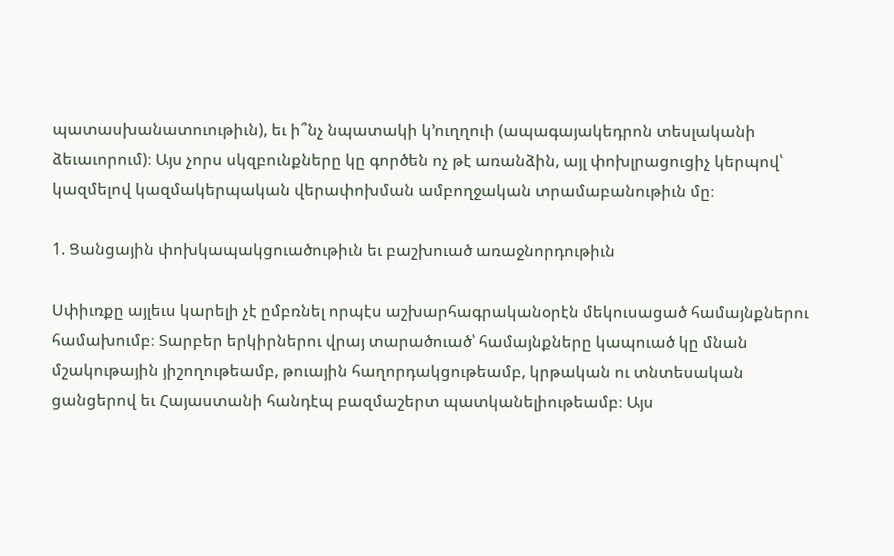պատասխանատուութիւն), եւ ի՞նչ նպատակի կ՚ուղղուի (ապագայակեդրոն տեսլականի ձեւաւորում)։ Այս չորս սկզբունքները կը գործեն ոչ թէ առանձին, այլ փոխլրացուցիչ կերպով՝ կազմելով կազմակերպական վերափոխման ամբողջական տրամաբանութիւն մը։

1. Ցանցային փոխկապակցուածութիւն եւ բաշխուած առաջնորդութիւն

Սփիւռքը այլեւս կարելի չէ ըմբռնել որպէս աշխարհագրականօրէն մեկուսացած համայնքներու համախումբ։ Տարբեր երկիրներու վրայ տարածուած՝ համայնքները կապուած կը մնան մշակութային յիշողութեամբ, թուային հաղորդակցութեամբ, կրթական ու տնտեսական ցանցերով եւ Հայաստանի հանդէպ բազմաշերտ պատկանելիութեամբ։ Այս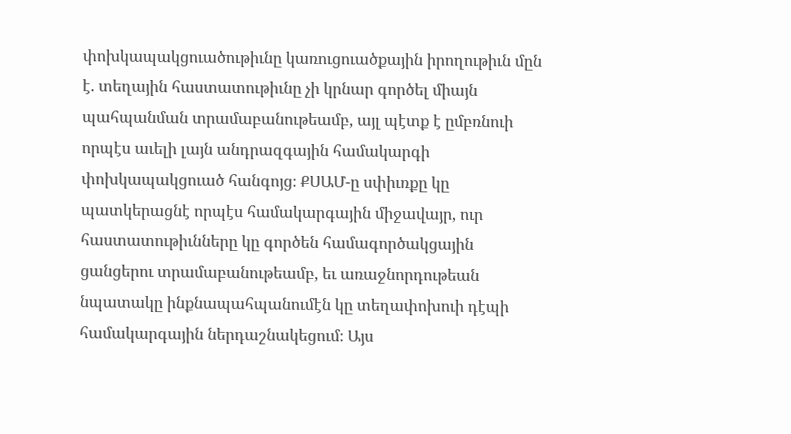փոխկապակցուածութիւնը կառուցուածքային իրողութիւն մըն է. տեղային հաստատութիւնը չի կրնար գործել միայն պահպանման տրամաբանութեամբ, այլ պէտք է ըմբռնուի որպէս աւելի լայն անդրազգային համակարգի փոխկապակցուած հանգոյց։ ՔՍԱՄ-ը սփիւռքը կը պատկերացնէ որպէս համակարգային միջավայր, ուր հաստատութիւնները կը գործեն համագործակցային ցանցերու տրամաբանութեամբ, եւ առաջնորդութեան նպատակը ինքնապահպանումէն կը տեղափոխուի դէպի համակարգային ներդաշնակեցում։ Այս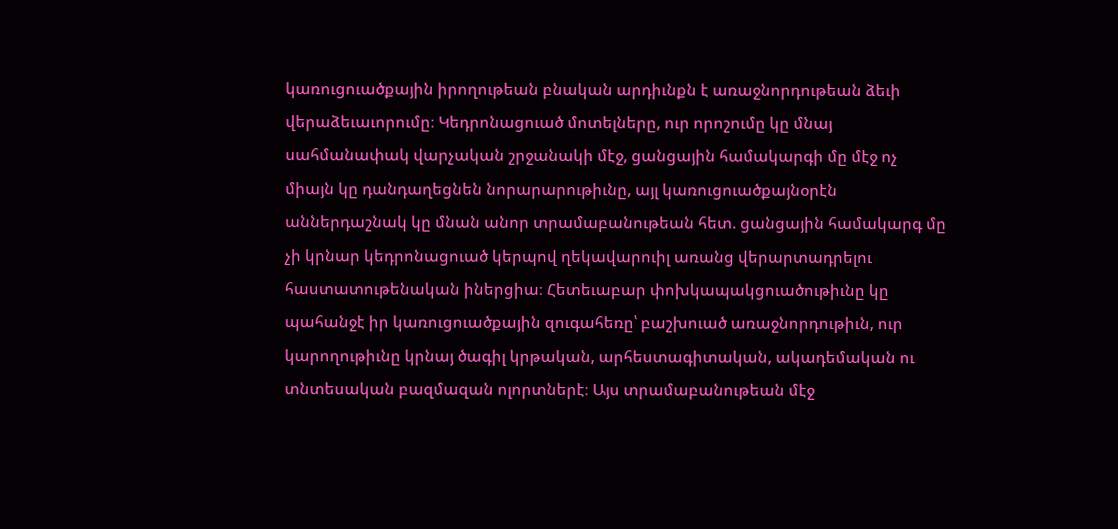կառուցուածքային իրողութեան բնական արդիւնքն է առաջնորդութեան ձեւի վերաձեւաւորումը։ Կեդրոնացուած մոտելները, ուր որոշումը կը մնայ սահմանափակ վարչական շրջանակի մէջ, ցանցային համակարգի մը մէջ ոչ միայն կը դանդաղեցնեն նորարարութիւնը, այլ կառուցուածքայնօրէն աններդաշնակ կը մնան անոր տրամաբանութեան հետ. ցանցային համակարգ մը չի կրնար կեդրոնացուած կերպով ղեկավարուիլ առանց վերարտադրելու հաստատութենական իներցիա։ Հետեւաբար փոխկապակցուածութիւնը կը պահանջէ իր կառուցուածքային զուգահեռը՝ բաշխուած առաջնորդութիւն, ուր կարողութիւնը կրնայ ծագիլ կրթական, արհեստագիտական, ակադեմական ու տնտեսական բազմազան ոլորտներէ։ Այս տրամաբանութեան մէջ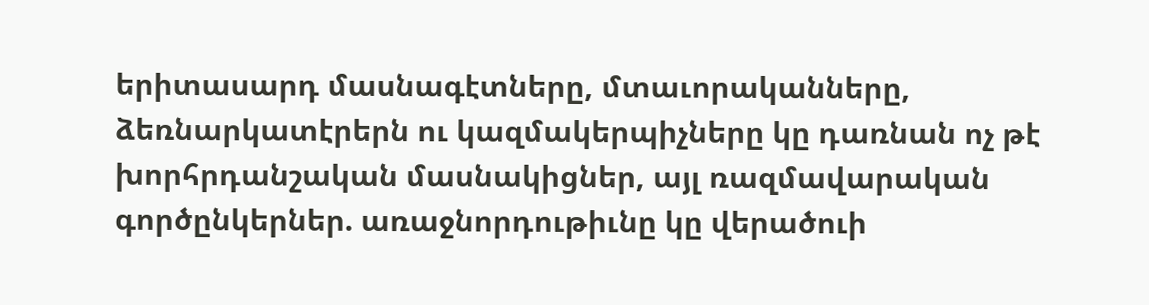երիտասարդ մասնագէտները, մտաւորականները, ձեռնարկատէրերն ու կազմակերպիչները կը դառնան ոչ թէ խորհրդանշական մասնակիցներ, այլ ռազմավարական գործընկերներ. առաջնորդութիւնը կը վերածուի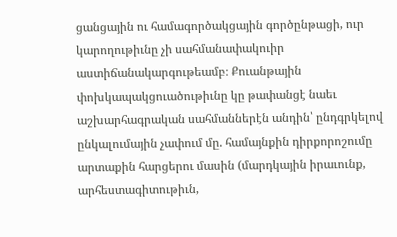ցանցային ու համագործակցային գործընթացի, ուր կարողութիւնը չի սահմանափակուիր աստիճանակարգութեամբ։ Քուանթային փոխկապակցուածութիւնը կը թափանցէ նաեւ աշխարհագրական սահմաններէն անդին՝ ընդգրկելով ընկալումային չափում մը. համայնքին դիրքորոշումը արտաքին հարցերու մասին (մարդկային իրաւունք, արհեստագիտութիւն,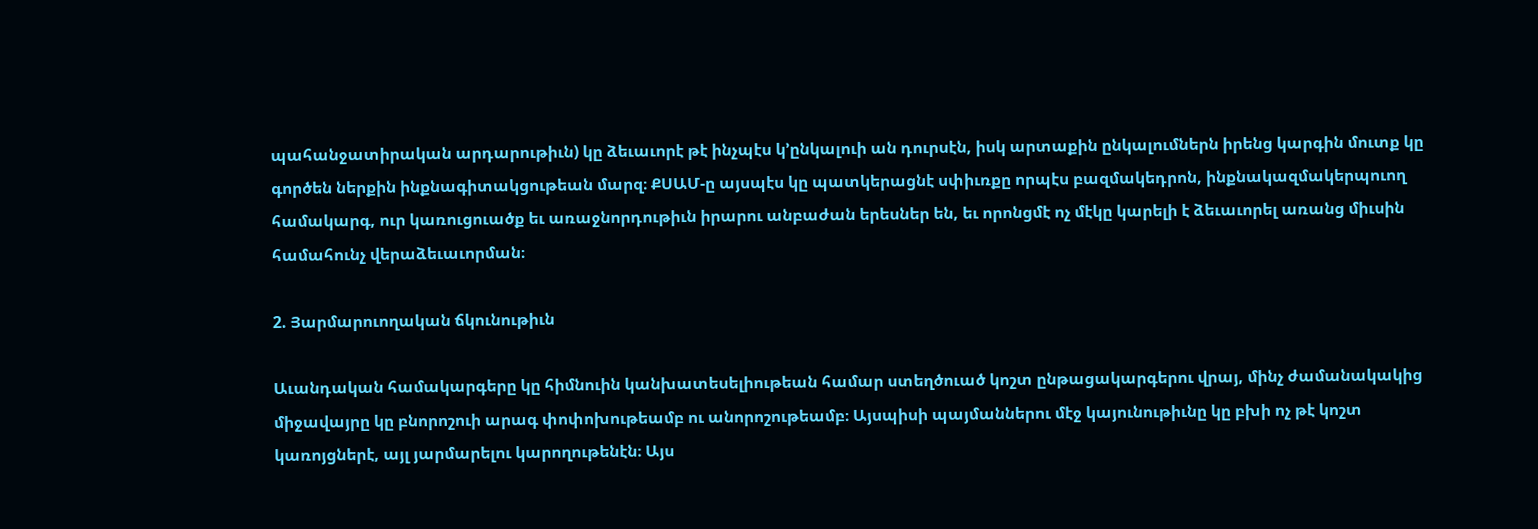պահանջատիրական արդարութիւն) կը ձեւաւորէ թէ ինչպէս կ՚ընկալուի ան դուրսէն, իսկ արտաքին ընկալումներն իրենց կարգին մուտք կը գործեն ներքին ինքնագիտակցութեան մարզ։ ՔՍԱՄ-ը այսպէս կը պատկերացնէ սփիւռքը որպէս բազմակեդրոն, ինքնակազմակերպուող համակարգ, ուր կառուցուածք եւ առաջնորդութիւն իրարու անբաժան երեսներ են, եւ որոնցմէ ոչ մէկը կարելի է ձեւաւորել առանց միւսին համահունչ վերաձեւաւորման։

2. Յարմարուողական ճկունութիւն

Աւանդական համակարգերը կը հիմնուին կանխատեսելիութեան համար ստեղծուած կոշտ ընթացակարգերու վրայ, մինչ ժամանակակից միջավայրը կը բնորոշուի արագ փոփոխութեամբ ու անորոշութեամբ։ Այսպիսի պայմաններու մէջ կայունութիւնը կը բխի ոչ թէ կոշտ կառոյցներէ, այլ յարմարելու կարողութենէն։ Այս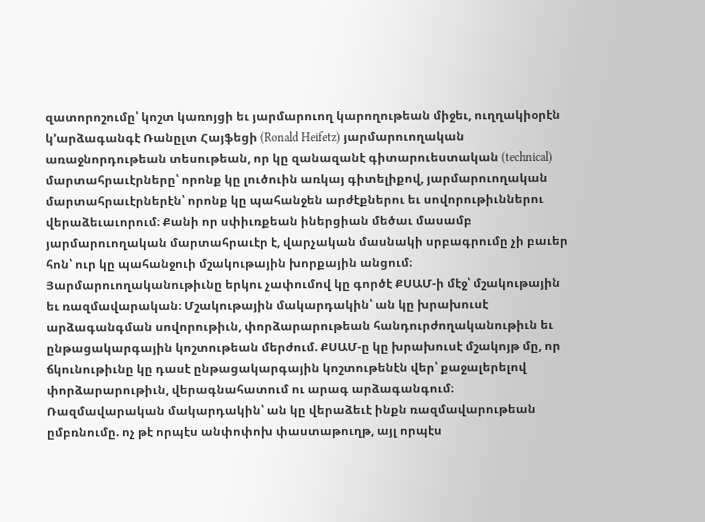զատորոշումը՝ կոշտ կառոյցի եւ յարմարուող կարողութեան միջեւ, ուղղակիօրէն կ’արձագանգէ Ռանըլտ Հայֆեցի (Ronald Heifetz) յարմարուողական առաջնորդութեան տեսութեան, որ կը զանազանէ գիտարուեստական (technical) մարտահրաւէրները՝ որոնք կը լուծուին առկայ գիտելիքով, յարմարուողական մարտահրաւէրներէն՝ որոնք կը պահանջեն արժէքներու եւ սովորութիւններու վերաձեւաւորում։ Քանի որ սփիւռքեան իներցիան մեծաւ մասամբ յարմարուողական մարտահրաւէր է, վարչական մասնակի սրբագրումը չի բաւեր հոն՝ ուր կը պահանջուի մշակութային խորքային անցում։ Յարմարուողականութիւնը երկու չափումով կը գործէ ՔՍԱՄ-ի մէջ՝ մշակութային եւ ռազմավարական։ Մշակութային մակարդակին՝ ան կը խրախուսէ արձագանգման սովորութիւն, փորձարարութեան հանդուրժողականութիւն եւ ընթացակարգային կոշտութեան մերժում. ՔՍԱՄ-ը կը խրախուսէ մշակոյթ մը, որ ճկունութիւնը կը դասէ ընթացակարգային կոշտութենէն վեր՝ քաջալերելով փորձարարութիւն, վերագնահատում ու արագ արձագանգում։ Ռազմավարական մակարդակին՝ ան կը վերաձեւէ ինքն ռազմավարութեան ըմբռնումը. ոչ թէ որպէս անփոփոխ փաստաթուղթ, այլ որպէս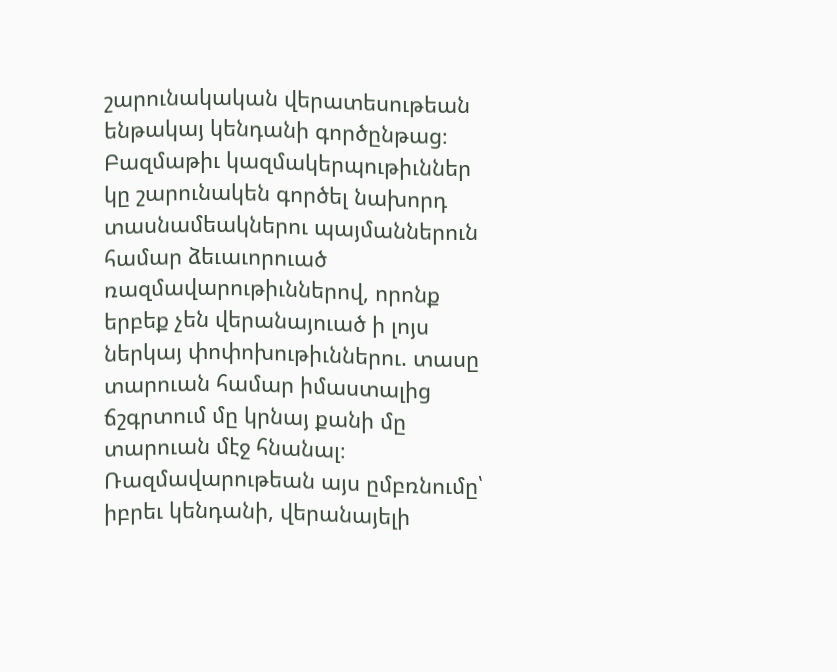շարունակական վերատեսութեան ենթակայ կենդանի գործընթաց։ Բազմաթիւ կազմակերպութիւններ կը շարունակեն գործել նախորդ տասնամեակներու պայմաններուն համար ձեւաւորուած ռազմավարութիւններով, որոնք երբեք չեն վերանայուած ի լոյս ներկայ փոփոխութիւններու. տասը տարուան համար իմաստալից ճշգրտում մը կրնայ քանի մը տարուան մէջ հնանալ։ Ռազմավարութեան այս ըմբռնումը՝ իբրեւ կենդանի, վերանայելի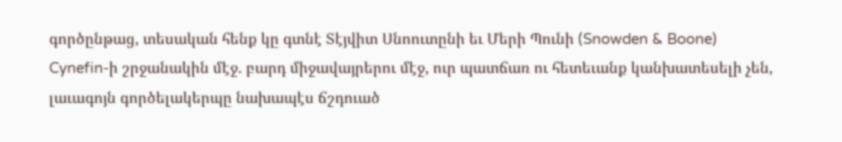գործընթաց, տեսական հենք կը գտնէ Տէյվիտ Սնոուտընի եւ Մերի Պունի (Snowden & Boone) Cynefin-ի շրջանակին մէջ. բարդ միջավայրերու մէջ, ուր պատճառ ու հետեւանք կանխատեսելի չեն, լաւագոյն գործելակերպը նախապէս ճշդուած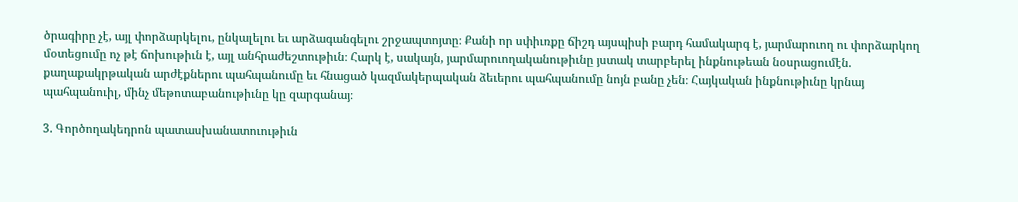ծրագիրը չէ, այլ փորձարկելու, ընկալելու եւ արձագանգելու շրջապտոյտը։ Քանի որ սփիւռքը ճիշդ այսպիսի բարդ համակարգ է, յարմարուող ու փորձարկող մօտեցումը ոչ թէ ճոխութիւն է, այլ անհրաժեշտութիւն։ Հարկ է, սակայն, յարմարուողականութիւնը յստակ տարբերել ինքնութեան նօսրացումէն. քաղաքակրթական արժէքներու պահպանումը եւ հնացած կազմակերպական ձեւերու պահպանումը նոյն բանը չեն։ Հայկական ինքնութիւնը կրնայ պահպանուիլ, մինչ մեթոտաբանութիւնը կը զարգանայ։

3. Գործողակեդրոն պատասխանատուութիւն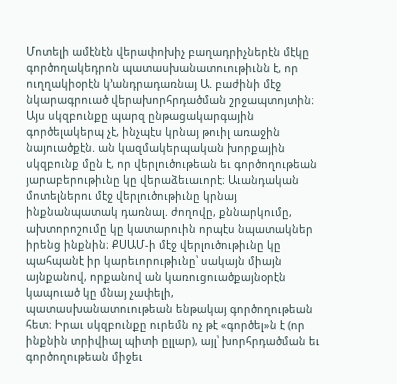Մոտելի ամէնէն վերափոխիչ բաղադրիչներէն մէկը գործողակեդրոն պատասխանատուութիւնն է, որ ուղղակիօրէն կ’անդրադառնայ Ա. բաժինի մէջ նկարագրուած վերախորհրդածման շրջապտոյտին։ Այս սկզբունքը պարզ ընթացակարգային գործելակերպ չէ, ինչպէս կրնայ թուիլ առաջին նայուածքէն. ան կազմակերպական խորքային սկզբունք մըն է, որ վերլուծութեան եւ գործողութեան յարաբերութիւնը կը վերաձեւաւորէ։ Աւանդական մոտելներու մէջ վերլուծութիւնը կրնայ ինքնանպատակ դառնալ. ժողովը, քննարկումը, ախտորոշումը կը կատարուին որպէս նպատակներ իրենց ինքնին։ ՔՍԱՄ-ի մէջ վերլուծութիւնը կը պահպանէ իր կարեւորութիւնը՝ սակայն միայն այնքանով, որքանով ան կառուցուածքայնօրէն կապուած կը մնայ չափելի, պատասխանատուութեան ենթակայ գործողութեան հետ։ Իրաւ սկզբունքը ուրեմն ոչ թէ «գործել»ն է (որ ինքնին տրիվիալ պիտի ըլլար), այլ՝ խորհրդածման եւ գործողութեան միջեւ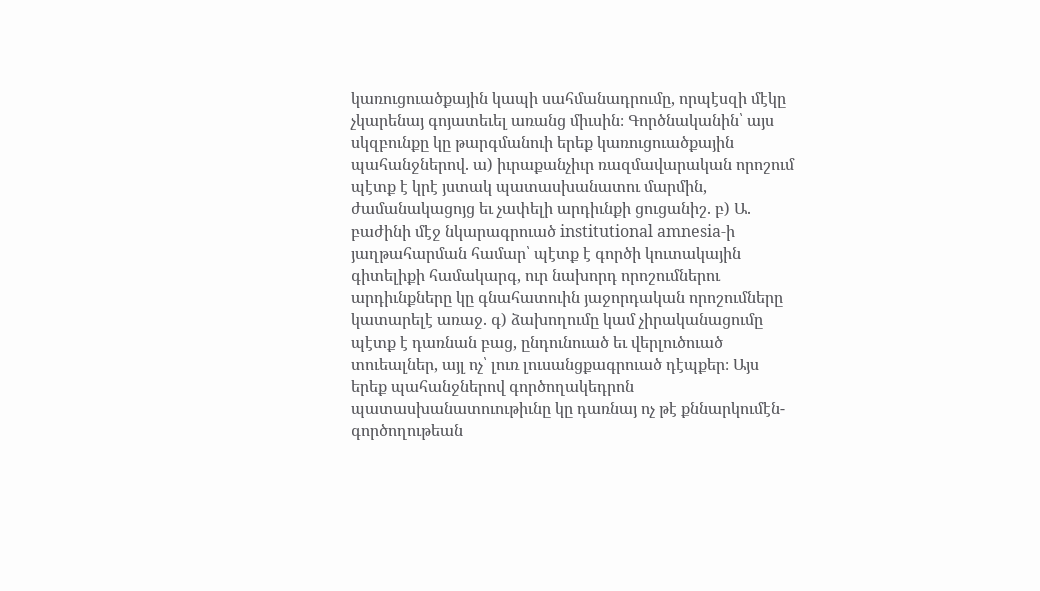կառուցուածքային կապի սահմանադրումը, որպէսզի մէկը չկարենայ գոյատեւել առանց միւսին։ Գործնականին՝ այս սկզբունքը կը թարգմանուի երեք կառուցուածքային պահանջներով. ա) իւրաքանչիւր ռազմավարական որոշում պէտք է կրէ յստակ պատասխանատու մարմին, ժամանակացոյց եւ չափելի արդիւնքի ցուցանիշ. բ) Ա. բաժինի մէջ նկարագրուած institutional amnesia-ի յաղթահարման համար՝ պէտք է գործի կուտակային գիտելիքի համակարգ, ուր նախորդ որոշումներու արդիւնքները կը գնահատուին յաջորդական որոշումները կատարելէ առաջ. գ) ձախողումը կամ չիրականացումը պէտք է դառնան բաց, ընդունուած եւ վերլուծուած տուեալներ, այլ ոչ՝ լուռ լուսանցքագրուած դէպքեր։ Այս երեք պահանջներով գործողակեդրոն պատասխանատուութիւնը կը դառնայ ոչ թէ քննարկումէն-գործողութեան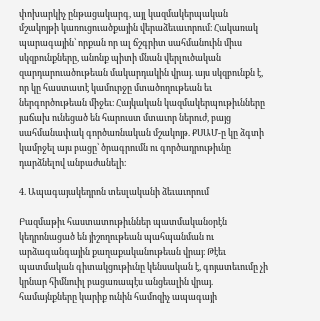փոխարկիչ ընթացակարգ, այլ կազմակերպական մշակոյթի կառուցուածքային վերաձեւաւորում։ Հակառակ պարագային՝ որքան որ ալ ճշգրիտ սահմանուին միւս սկզբունքները, անոնք պիտի մնան վերլուծական զարդարուածութեան մակարդակին վրայ. այս սկզբունքն է, որ կը հաստատէ կամուրջը մտածողութեան եւ ներգործութեան միջեւ։ Հայկական կազմակերպութիւնները յաճախ ունեցած են հարուստ մտաւոր ներուժ, բայց սահմանափակ գործառնական մշակոյթ. ՔՍԱՄ-ը կը ձգտի կամրջել այս բացը՝ ծրագրումն ու գործադրութիւնը դարձնելով անբաժանելի։

4. Ապագայակեդրոն տեսլականի ձեւաւորում

Բազմաթիւ հաստատութիւններ պատմականօրէն կեդրոնացած են յիշողութեան պահպանման ու արձագանգային քաղաքականութեան վրայ։ Թէեւ պատմական գիտակցութիւնը կենսական է, գոյատեւումը չի կրնար հիմնուիլ բացառապէս անցեալին վրայ. համայնքները կարիք ունին համոզիչ ապագայի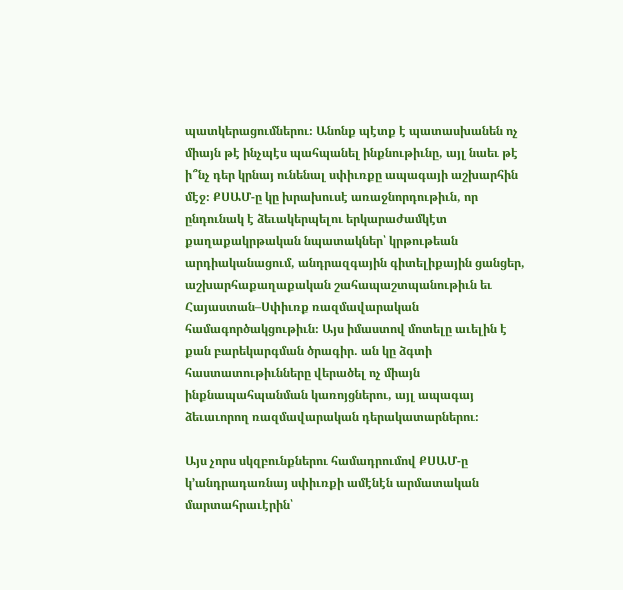պատկերացումներու։ Անոնք պէտք է պատասխանեն ոչ միայն թէ ինչպէս պահպանել ինքնութիւնը, այլ նաեւ թէ ի՞նչ դեր կրնայ ունենալ սփիւռքը ապագայի աշխարհին մէջ։ ՔՍԱՄ-ը կը խրախուսէ առաջնորդութիւն, որ ընդունակ է ձեւակերպելու երկարաժամկէտ քաղաքակրթական նպատակներ՝ կրթութեան արդիականացում, անդրազգային գիտելիքային ցանցեր, աշխարհաքաղաքական շահապաշտպանութիւն եւ Հայաստան–Սփիւռք ռազմավարական համագործակցութիւն։ Այս իմաստով մոտելը աւելին է քան բարեկարգման ծրագիր. ան կը ձգտի հաստատութիւնները վերածել ոչ միայն ինքնապահպանման կառոյցներու, այլ ապագայ ձեւաւորող ռազմավարական դերակատարներու։

Այս չորս սկզբունքներու համադրումով ՔՍԱՄ-ը կ՚անդրադառնայ սփիւռքի ամէնէն արմատական մարտահրաւէրին՝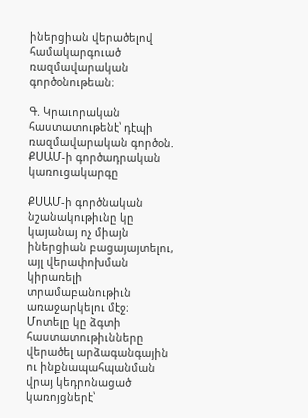իներցիան վերածելով համակարգուած ռազմավարական գործօնութեան։

Գ. Կրաւորական հաստատութենէ՝ դէպի ռազմավարական գործօն. ՔՍԱՄ-ի գործադրական կառուցակարգը

ՔՍԱՄ-ի գործնական նշանակութիւնը կը կայանայ ոչ միայն իներցիան բացայայտելու, այլ վերափոխման կիրառելի տրամաբանութիւն առաջարկելու մէջ։ Մոտելը կը ձգտի հաստատութիւնները վերածել արձագանգային ու ինքնապահպանման վրայ կեդրոնացած կառոյցներէ՝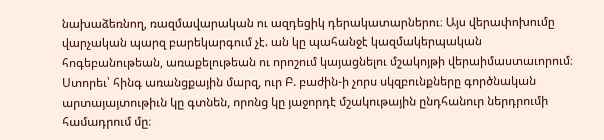նախաձեռնող, ռազմավարական ու ազդեցիկ դերակատարներու։ Այս վերափոխումը վարչական պարզ բարեկարգում չէ. ան կը պահանջէ կազմակերպական հոգեբանութեան, առաքելութեան ու որոշում կայացնելու մշակոյթի վերաիմաստաւորում։ Ստորեւ՝ հինգ առանցքային մարզ, ուր Բ. բաժին-ի չորս սկզբունքները գործնական արտայայտութիւն կը գտնեն, որոնց կը յաջորդէ մշակութային ընդհանուր ներդրումի համադրում մը։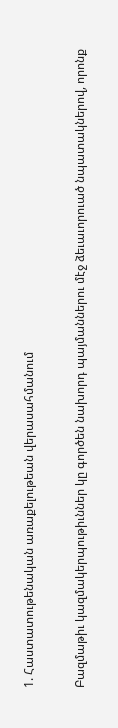1. Հաստատութենական առաքելութեան վերասահմանում

Բազմաթիւ կազմակերպութիւններ կը գործեն նախորդ պայմաններու մէջ ձեւաւորուած նպատակներով, որոնք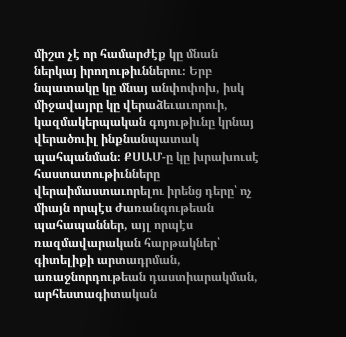միշտ չէ որ համարժէք կը մնան ներկայ իրողութիւններու։ Երբ նպատակը կը մնայ անփոփոխ, իսկ միջավայրը կը վերաձեւաւորուի, կազմակերպական գոյութիւնը կրնայ վերածուիլ ինքնանպատակ պահպանման։ ՔՍԱՄ-ը կը խրախուսէ հաստատութիւնները վերաիմաստաւորելու իրենց դերը՝ ոչ միայն որպէս ժառանգութեան պահապաններ, այլ որպէս ռազմավարական հարթակներ՝ գիտելիքի արտադրման, առաջնորդութեան դաստիարակման, արհեստագիտական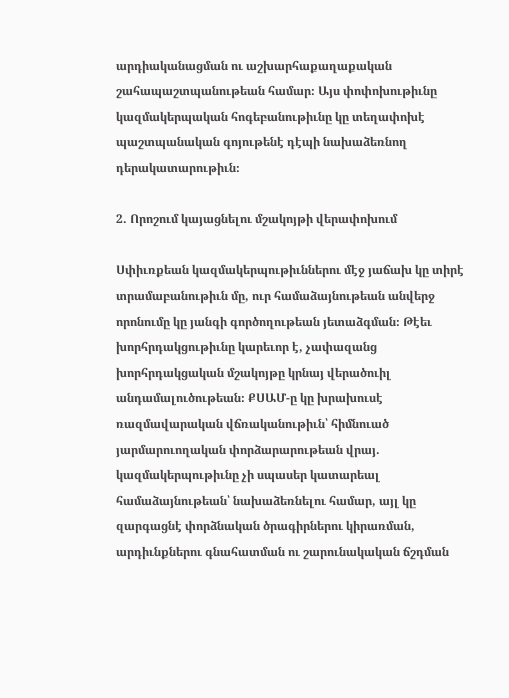արդիականացման ու աշխարհաքաղաքական շահապաշտպանութեան համար։ Այս փոփոխութիւնը կազմակերպական հոգեբանութիւնը կը տեղափոխէ պաշտպանական գոյութենէ դէպի նախաձեռնող դերակատարութիւն։

2. Որոշում կայացնելու մշակոյթի վերափոխում

Սփիւռքեան կազմակերպութիւններու մէջ յաճախ կը տիրէ տրամաբանութիւն մը, ուր համաձայնութեան անվերջ որոնումը կը յանգի գործողութեան յետաձգման։ Թէեւ խորհրդակցութիւնը կարեւոր է, չափազանց խորհրդակցական մշակոյթը կրնայ վերածուիլ անդամալուծութեան։ ՔՍԱՄ-ը կը խրախուսէ ռազմավարական վճռականութիւն՝ հիմնուած յարմարուողական փորձարարութեան վրայ. կազմակերպութիւնը չի սպասեր կատարեալ համաձայնութեան՝ նախաձեռնելու համար, այլ կը զարգացնէ փորձնական ծրագիրներու կիրառման, արդիւնքներու գնահատման ու շարունակական ճշդման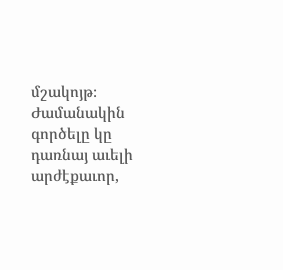մշակոյթ։ Ժամանակին գործելը կը դառնայ աւելի արժէքաւոր,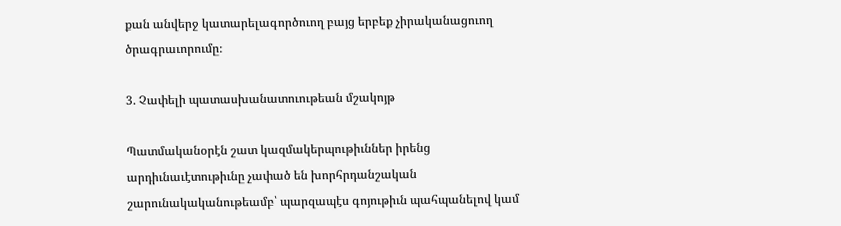քան անվերջ կատարելագործուող բայց երբեք չիրականացուող ծրագրաւորումը։

3. Չափելի պատասխանատուութեան մշակոյթ

Պատմականօրէն շատ կազմակերպութիւններ իրենց արդիւնաւէտութիւնը չափած են խորհրդանշական շարունակականութեամբ՝ պարզապէս գոյութիւն պահպանելով կամ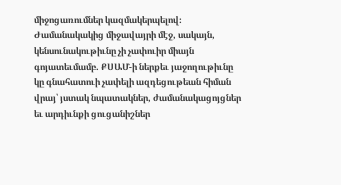միջոցառումներ կազմակերպելով։ Ժամանակակից միջավայրի մէջ, սակայն, կենսունակութիւնը չի չափուիր միայն գոյատեւմամբ. ՔՍԱՄ-ի ներքեւ յաջողութիւնը կը գնահատուի չափելի ազդեցութեան հիման վրայ՝ յստակ նպատակներ, ժամանակացոյցներ եւ արդիւնքի ցուցանիշներ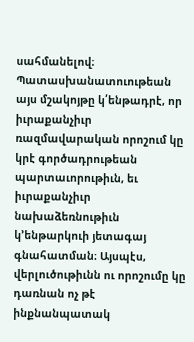սահմանելով։ Պատասխանատուութեան այս մշակոյթը կ՛ենթադրէ, որ իւրաքանչիւր ռազմավարական որոշում կը կրէ գործադրութեան պարտաւորութիւն, եւ իւրաքանչիւր նախաձեռնութիւն կ՚ենթարկուի յետագայ գնահատման։ Այսպէս, վերլուծութիւնն ու որոշումը կը դառնան ոչ թէ ինքնանպատակ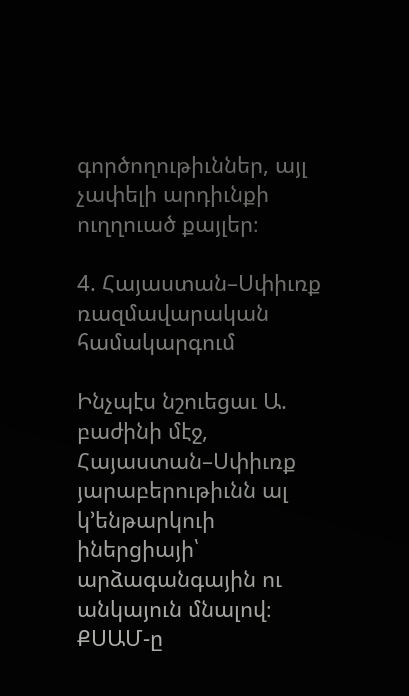գործողութիւններ, այլ չափելի արդիւնքի ուղղուած քայլեր։

4. Հայաստան–Սփիւռք ռազմավարական համակարգում

Ինչպէս նշուեցաւ Ա. բաժինի մէջ, Հայաստան–Սփիւռք յարաբերութիւնն ալ կ՚ենթարկուի իներցիայի՝ արձագանգային ու անկայուն մնալով։ ՔՍԱՄ-ը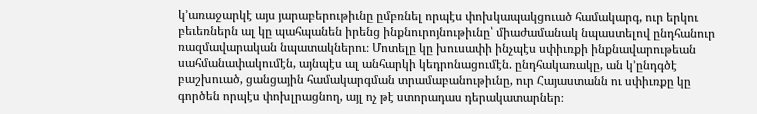կ՚առաջարկէ այս յարաբերութիւնը ըմբռնել որպէս փոխկապակցուած համակարգ, ուր երկու բեւեռներն ալ կը պահպանեն իրենց ինքնուրոյնութիւնը՝ միաժամանակ նպաստելով ընդհանուր ռազմավարական նպատակներու։ Մոտելը կը խուսափի ինչպէս սփիւռքի ինքնավարութեան սահմանափակումէն, այնպէս ալ անհարկի կեդրոնացումէն. ընդհակառակը, ան կ՚ընդգծէ բաշխուած, ցանցային համակարգման տրամաբանութիւնը, ուր Հայաստանն ու սփիւռքը կը գործեն որպէս փոխլրացնող, այլ ոչ թէ ստորադաս դերակատարներ։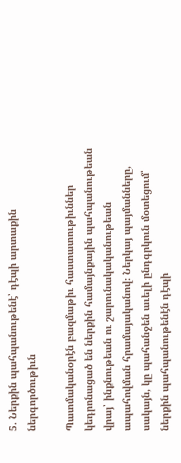5. Ներքին պահպանութենէ՝ դէպի արտաքին ներգործութիւն

Պատմականօրէն բազմաթիւ հաստատութիւններ կեդրոնացած են ներքին համայնքային պահպանութեան վրայ՝ ինքնութեան ու շարունակականութեան ապահովման հրամայականով։ Ներկայ պայմանները, սակայն, կը պահանջեն աւելի ընդգրկուն մօտեցում՝ ներքին պահպանութենէն դէպի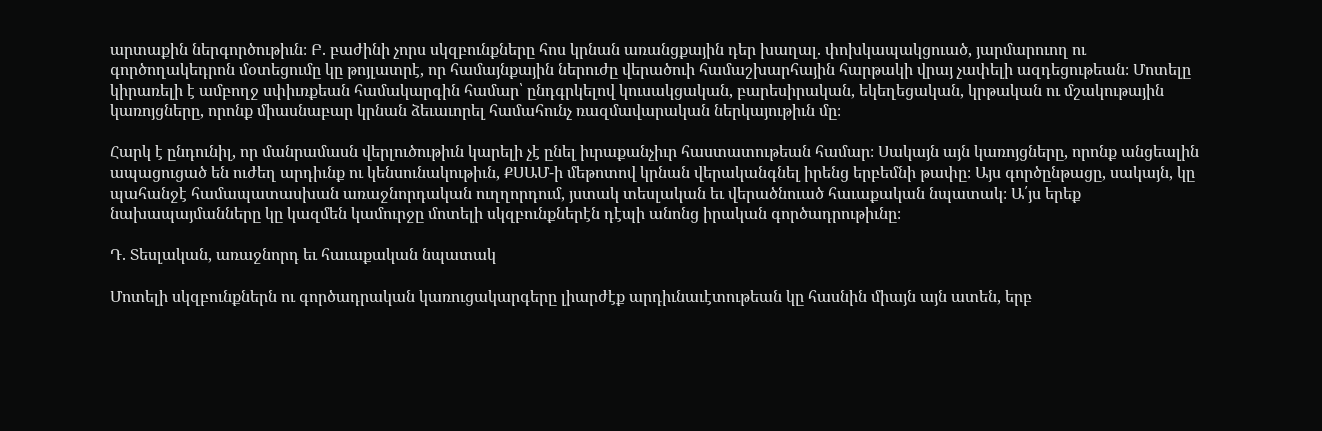արտաքին ներգործութիւն։ Բ. բաժինի չորս սկզբունքները հոս կրնան առանցքային դեր խաղալ. փոխկապակցուած, յարմարուող ու գործողակեդրոն մօտեցումը կը թոյլատրէ, որ համայնքային ներուժը վերածուի համաշխարհային հարթակի վրայ չափելի ազդեցութեան։ Մոտելը կիրառելի է ամբողջ սփիւռքեան համակարգին համար՝ ընդգրկելով կուսակցական, բարեսիրական, եկեղեցական, կրթական ու մշակութային կառոյցները, որոնք միասնաբար կրնան ձեւաւորել համահունչ ռազմավարական ներկայութիւն մը։

Հարկ է ընդունիլ, որ մանրամասն վերլուծութիւն կարելի չէ ընել իւրաքանչիւր հաստատութեան համար։ Սակայն այն կառոյցները, որոնք անցեալին ապացուցած են ուժեղ արդիւնք ու կենսունակութիւն, ՔՍԱՄ-ի մեթոտով կրնան վերականգնել իրենց երբեմնի թափը։ Այս գործընթացը, սակայն, կը պահանջէ համապատասխան առաջնորդական ուղղորդում, յստակ տեսլական եւ վերածնուած հաւաքական նպատակ։ Ա՛յս երեք նախապայմանները կը կազմեն կամուրջը մոտելի սկզբունքներէն դէպի անոնց իրական գործադրութիւնը։

Դ. Տեսլական, առաջնորդ եւ հաւաքական նպատակ

Մոտելի սկզբունքներն ու գործադրական կառուցակարգերը լիարժէք արդիւնաւէտութեան կը հասնին միայն այն ատեն, երբ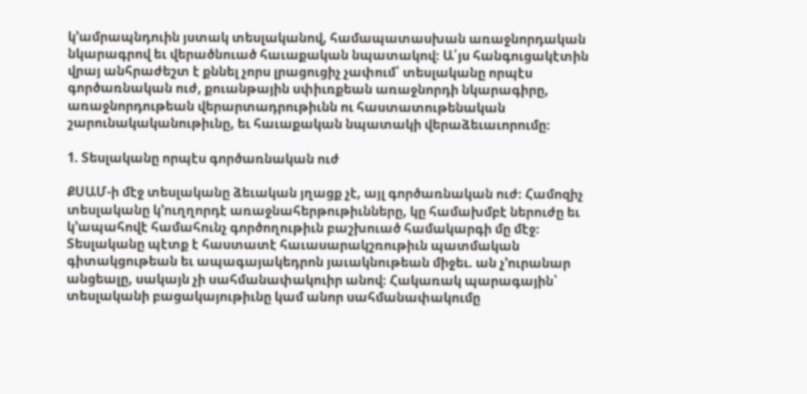կ՚ամրապնդուին յստակ տեսլականով, համապատասխան առաջնորդական նկարագրով եւ վերածնուած հաւաքական նպատակով։ Ա՛յս հանգուցակէտին վրայ անհրաժեշտ է քննել չորս լրացուցիչ չափում՝ տեսլականը որպէս գործառնական ուժ, քուանթային սփիւռքեան առաջնորդի նկարագիրը, առաջնորդութեան վերարտադրութիւնն ու հաստատութենական շարունակականութիւնը, եւ հաւաքական նպատակի վերաձեւաւորումը։

1. Տեսլականը որպէս գործառնական ուժ

ՔՍԱՄ-ի մէջ տեսլականը ձեւական յղացք չէ, այլ գործառնական ուժ։ Համոզիչ տեսլականը կ՚ուղղորդէ առաջնահերթութիւնները, կը համախմբէ ներուժը եւ կ՚ապահովէ համահունչ գործողութիւն բաշխուած համակարգի մը մէջ։ Տեսլականը պէտք է հաստատէ հաւասարակշռութիւն պատմական գիտակցութեան եւ ապագայակեդրոն յաւակնութեան միջեւ. ան չ՚ուրանար անցեալը, սակայն չի սահմանափակուիր անով։ Հակառակ պարագային՝ տեսլականի բացակայութիւնը կամ անոր սահմանափակումը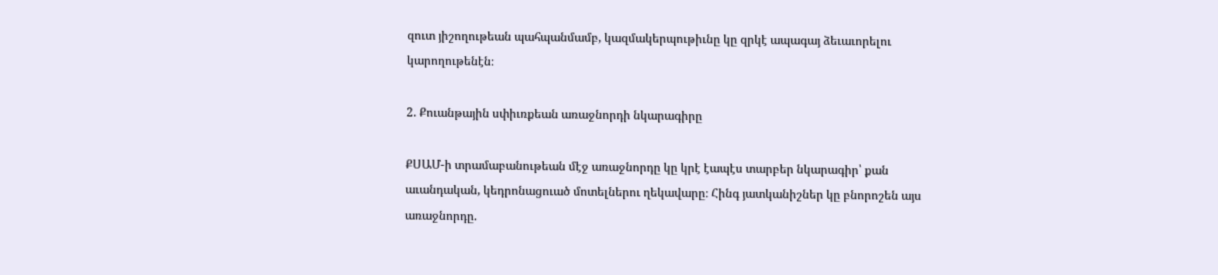զուտ յիշողութեան պահպանմամբ, կազմակերպութիւնը կը զրկէ ապագայ ձեւաւորելու կարողութենէն։

2. Քուանթային սփիւռքեան առաջնորդի նկարագիրը

ՔՍԱՄ-ի տրամաբանութեան մէջ առաջնորդը կը կրէ էապէս տարբեր նկարագիր՝ քան աւանդական, կեդրոնացուած մոտելներու ղեկավարը։ Հինգ յատկանիշներ կը բնորոշեն այս առաջնորդը.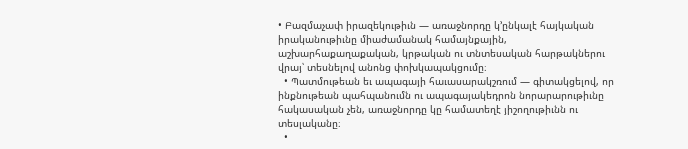• Բազմաչափ իրազեկութիւն — առաջնորդը կ՚ընկալէ հայկական իրականութիւնը միաժամանակ համայնքային, աշխարհաքաղաքական, կրթական ու տնտեսական հարթակներու վրայ՝ տեսնելով անոնց փոխկապակցումը։
  • Պատմութեան եւ ապագայի հաւասարակշռում — գիտակցելով, որ ինքնութեան պահպանումն ու ապագայակեդրոն նորարարութիւնը հակասական չեն, առաջնորդը կը համատեղէ յիշողութիւնն ու տեսլականը։
  •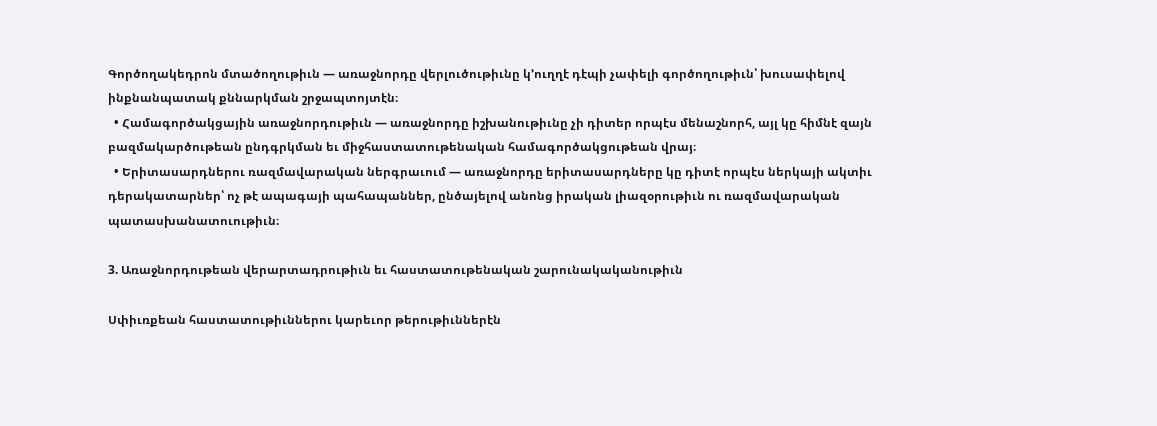Գործողակեդրոն մտածողութիւն — առաջնորդը վերլուծութիւնը կ՚ուղղէ դէպի չափելի գործողութիւն՝ խուսափելով ինքնանպատակ քննարկման շրջապտոյտէն։
  • Համագործակցային առաջնորդութիւն — առաջնորդը իշխանութիւնը չի դիտեր որպէս մենաշնորհ, այլ կը հիմնէ զայն բազմակարծութեան ընդգրկման եւ միջհաստատութենական համագործակցութեան վրայ։
  • Երիտասարդներու ռազմավարական ներգրաւում — առաջնորդը երիտասարդները կը դիտէ որպէս ներկայի ակտիւ դերակատարներ՝ ոչ թէ ապագայի պահապաններ, ընծայելով անոնց իրական լիազօրութիւն ու ռազմավարական պատասխանատուութիւն։

3. Առաջնորդութեան վերարտադրութիւն եւ հաստատութենական շարունակականութիւն

Սփիւռքեան հաստատութիւններու կարեւոր թերութիւններէն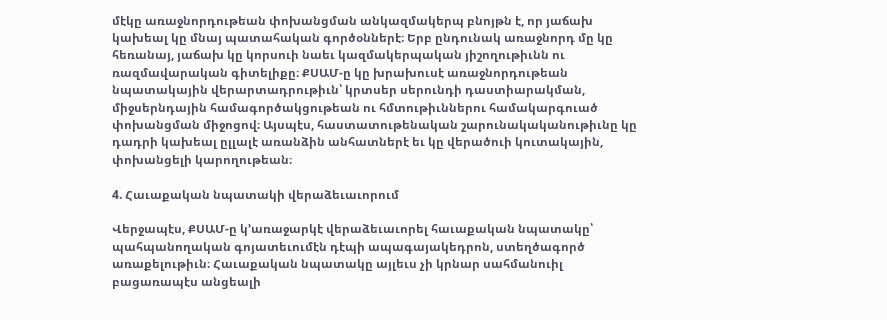մէկը առաջնորդութեան փոխանցման անկազմակերպ բնոյթն է, որ յաճախ կախեալ կը մնայ պատահական գործօններէ։ Երբ ընդունակ առաջնորդ մը կը հեռանայ, յաճախ կը կորսուի նաեւ կազմակերպական յիշողութիւնն ու ռազմավարական գիտելիքը։ ՔՍԱՄ-ը կը խրախուսէ առաջնորդութեան նպատակային վերարտադրութիւն՝ կրտսեր սերունդի դաստիարակման, միջսերնդային համագործակցութեան ու հմտութիւններու համակարգուած փոխանցման միջոցով։ Այսպէս, հաստատութենական շարունակականութիւնը կը դադրի կախեալ ըլլալէ առանձին անհատներէ եւ կը վերածուի կուտակային, փոխանցելի կարողութեան։

4. Հաւաքական նպատակի վերաձեւաւորում

Վերջապէս, ՔՍԱՄ-ը կ’առաջարկէ վերաձեւաւորել հաւաքական նպատակը՝ պահպանողական գոյատեւումէն դէպի ապագայակեդրոն, ստեղծագործ առաքելութիւն։ Հաւաքական նպատակը այլեւս չի կրնար սահմանուիլ բացառապէս անցեալի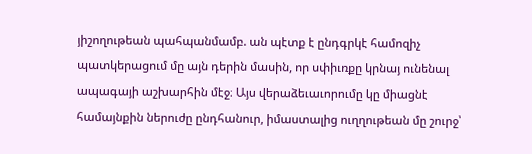յիշողութեան պահպանմամբ. ան պէտք է ընդգրկէ համոզիչ պատկերացում մը այն դերին մասին, որ սփիւռքը կրնայ ունենալ ապագայի աշխարհին մէջ։ Այս վերաձեւաւորումը կը միացնէ համայնքին ներուժը ընդհանուր, իմաստալից ուղղութեան մը շուրջ՝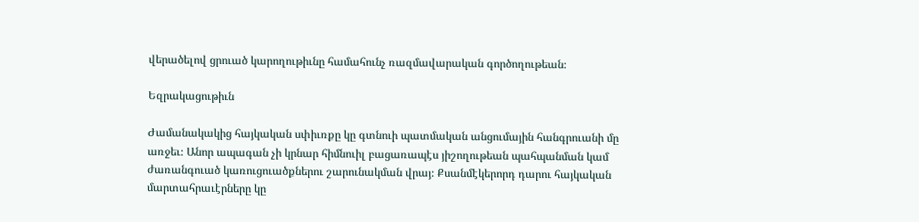վերածելով ցրուած կարողութիւնը համահունչ ռազմավարական գործողութեան։

Եզրակացութիւն

Ժամանակակից հայկական սփիւռքը կը գտնուի պատմական անցումային հանգրուանի մը առջեւ։ Անոր ապագան չի կրնար հիմնուիլ բացառապէս յիշողութեան պահպանման կամ ժառանգուած կառուցուածքներու շարունակման վրայ։ Քսանմէկերորդ դարու հայկական մարտահրաւէրները կը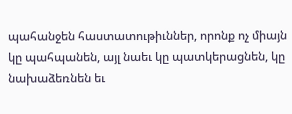պահանջեն հաստատութիւններ, որոնք ոչ միայն կը պահպանեն, այլ նաեւ կը պատկերացնեն, կը նախաձեռնեն եւ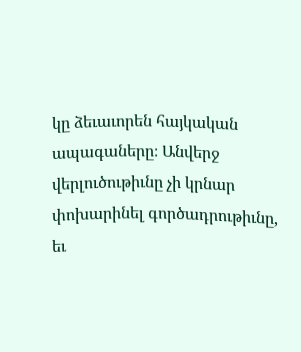կը ձեւաւորեն հայկական ապագաները։ Անվերջ վերլուծութիւնը չի կրնար փոխարինել գործադրութիւնը, եւ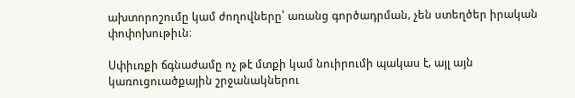ախտորոշումը կամ ժողովները՝ առանց գործադրման, չեն ստեղծեր իրական փոփոխութիւն։

Սփիւռքի ճգնաժամը ոչ թէ մտքի կամ նուիրումի պակաս է, այլ այն կառուցուածքային շրջանակներու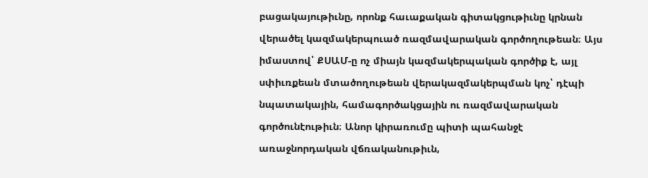բացակայութիւնը, որոնք հաւաքական գիտակցութիւնը կրնան վերածել կազմակերպուած ռազմավարական գործողութեան։ Այս իմաստով՝ ՔՍԱՄ-ը ոչ միայն կազմակերպական գործիք է, այլ սփիւռքեան մտածողութեան վերակազմակերպման կոչ՝ դէպի նպատակային, համագործակցային ու ռազմավարական գործունէութիւն։ Անոր կիրառումը պիտի պահանջէ առաջնորդական վճռականութիւն,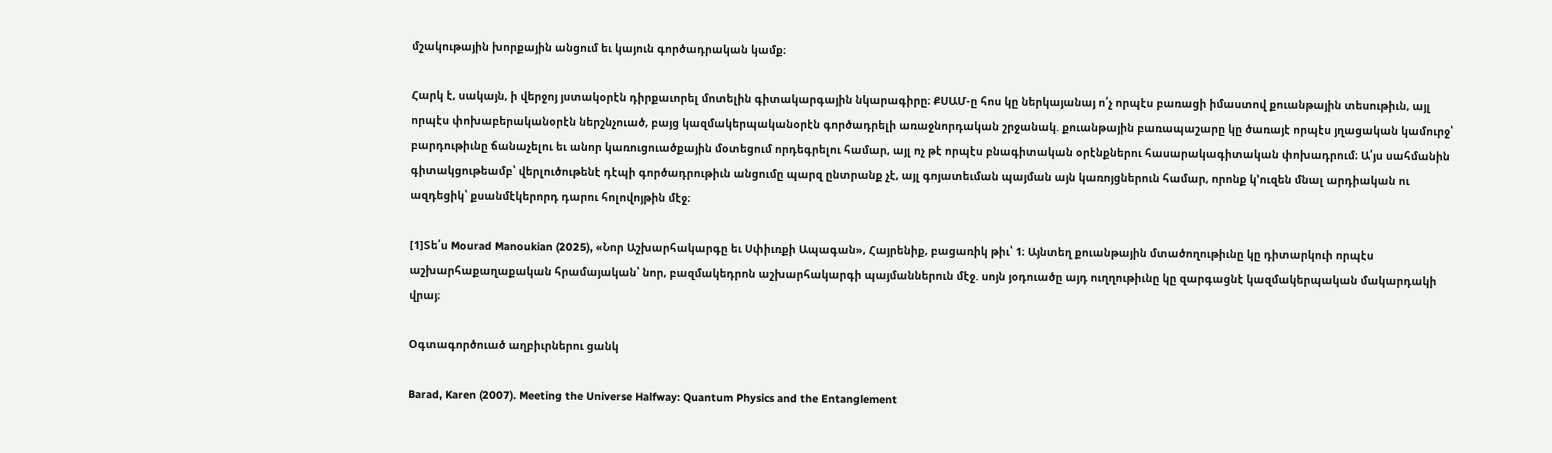մշակութային խորքային անցում եւ կայուն գործադրական կամք։

Հարկ է, սակայն, ի վերջոյ յստակօրէն դիրքաւորել մոտելին գիտակարգային նկարագիրը։ ՔՍԱՄ-ը հոս կը ներկայանայ ո՛չ որպէս բառացի իմաստով քուանթային տեսութիւն, այլ որպէս փոխաբերականօրէն ներշնչուած, բայց կազմակերպականօրէն գործադրելի առաջնորդական շրջանակ. քուանթային բառապաշարը կը ծառայէ որպէս յղացական կամուրջ՝ բարդութիւնը ճանաչելու եւ անոր կառուցուածքային մօտեցում որդեգրելու համար, այլ ոչ թէ որպէս բնագիտական օրէնքներու հասարակագիտական փոխադրում։ Ա՛յս սահմանին գիտակցութեամբ՝ վերլուծութենէ դէպի գործադրութիւն անցումը պարզ ընտրանք չէ, այլ գոյատեւման պայման այն կառոյցներուն համար, որոնք կ՚ուզեն մնալ արդիական ու ազդեցիկ՝ քսանմէկերորդ դարու հոլովոյթին մէջ։

[1]Տե՛ս Mourad Manoukian (2025), «Նոր Աշխարհակարգը եւ Սփիւռքի Ապագան», Հայրենիք, բացառիկ թիւ՝ 1։ Այնտեղ քուանթային մտածողութիւնը կը դիտարկուի որպէս աշխարհաքաղաքական հրամայական՝ նոր, բազմակեդրոն աշխարհակարգի պայմաններուն մէջ. սոյն յօդուածը այդ ուղղութիւնը կը զարգացնէ կազմակերպական մակարդակի վրայ։

Օգտագործուած աղբիւրներու ցանկ

Barad, Karen (2007). Meeting the Universe Halfway: Quantum Physics and the Entanglement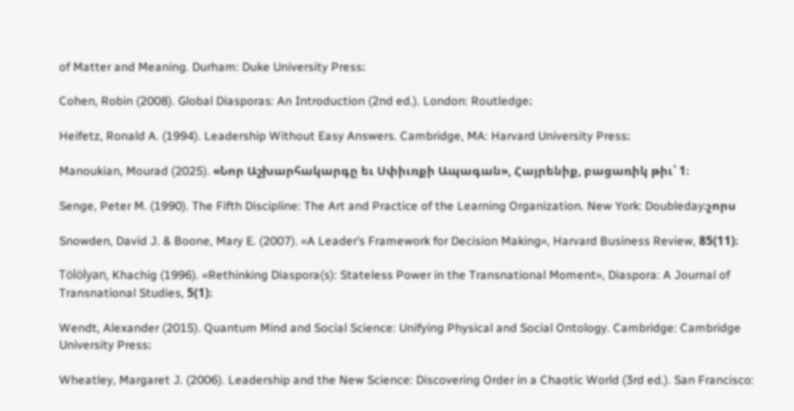of Matter and Meaning. Durham: Duke University Press։

Cohen, Robin (2008). Global Diasporas: An Introduction (2nd ed.). London: Routledge։

Heifetz, Ronald A. (1994). Leadership Without Easy Answers. Cambridge, MA: Harvard University Press։

Manoukian, Mourad (2025). «Նոր Աշխարհակարգը եւ Սփիւռքի Ապագան», Հայրենիք, բացառիկ թիւ՝ 1։

Senge, Peter M. (1990). The Fifth Discipline: The Art and Practice of the Learning Organization. New York: Doubleday։չորս

Snowden, David J. & Boone, Mary E. (2007). «A Leader’s Framework for Decision Making», Harvard Business Review, 85(11)։

Tölölyan, Khachig (1996). «Rethinking Diaspora(s): Stateless Power in the Transnational Moment», Diaspora: A Journal of Transnational Studies, 5(1)։

Wendt, Alexander (2015). Quantum Mind and Social Science: Unifying Physical and Social Ontology. Cambridge: Cambridge University Press։

Wheatley, Margaret J. (2006). Leadership and the New Science: Discovering Order in a Chaotic World (3rd ed.). San Francisco: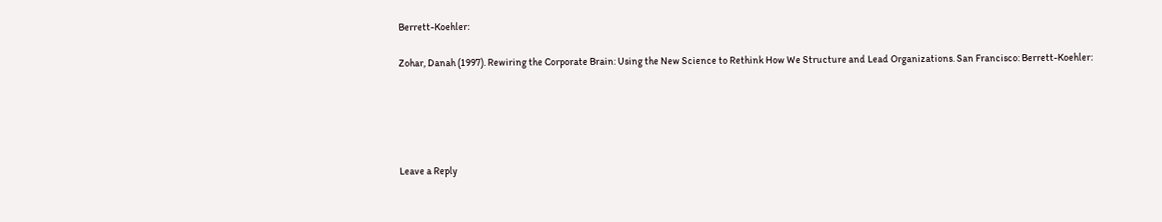Berrett-Koehler։

Zohar, Danah (1997). Rewiring the Corporate Brain: Using the New Science to Rethink How We Structure and Lead Organizations. San Francisco: Berrett-Koehler։





Leave a Reply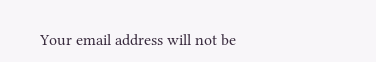Your email address will not be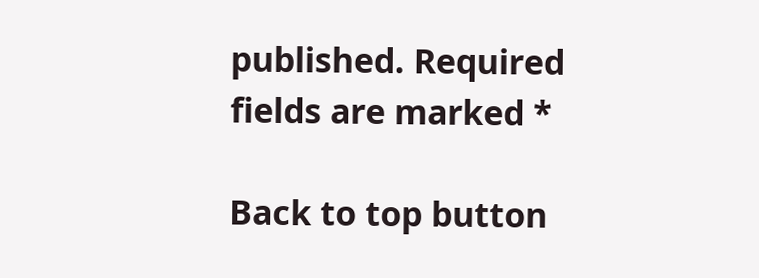published. Required fields are marked *

Back to top button